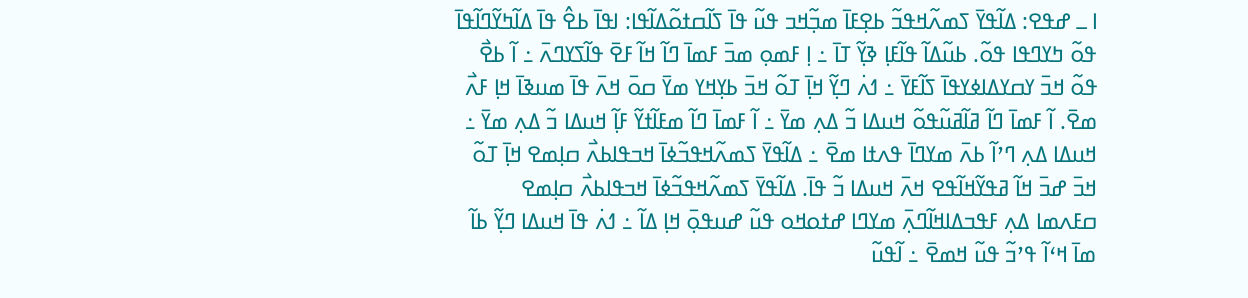ߊ ߺ ߝߟߐ: ߡߊ߬ߟߌ߫ ߖߘߍ߬ߞߟߏ߬ ߕߐ߲ߓߊ߫ ߘߏ߲߬ߞߏ ߟߎ߬ ߟߊ߫ ߖߊ߬ߛߙߋ߬ߡߊ߬ߟߊ: ߊߟߊ߫ ߕߐ߮ ߟߊ߫ ߡߊ߬ߤߌ߬ߣߊ߬ߟߊ߫ ߟߋ߬ ߤߌߣߟߊ ߟߋ߬. ߕߎ߬ߡߊ߬ ߟߊ߬ߓߊ߲ ߢߌ߲߬ ߠߊ߫ ߸ ߊ߲ ߓߘߋ߲ ߘߏ߫ ߓߘߊ߫ ߣߊ߬ ߞߊ߬ ߓߐ߫ ߟߊ߬ߖߌߣߍ߫ ߸ ߊ߬ ߕߐ߯ ߟߋ߬ ߞߏ߫ ߌߛߌߡߊߦߌߟߊ߫ ߖߊ߬ߓߌ߫ ߸ ߗߍ߭ ߣߌ߲߬ ߞߊ߲߫ ߠߋ߬ ߞߏ߫ ߕߌ߲ߞߌ ߘߌ߫ ߛߋ߫ ߞߍ߫ ߟߊ߫ ߘߎߢߊ߫ ߞߊ߲ ߓߍ߯ ߘߐ߫. ߊ߬ ߓߘߊ߫ ߣߊ߬ ߥߊ߬ߥߎ߬ߟߋ߬ ߞߎߡߊ ߏ߬ ߡߍ߲ ߘߌ߫ ߸ ߊ߬ ߓߘߊ߫ ߣߊ߬ ߘߓߊ߬ߙߌ߬ ߓߊ߲߬ ߞߎߡߊ ߏ߬ ߡߍ߲ ߘߌ߫ ߸ ߞߎߡߊ ߡߍ߲ ߣߴߊ߬ ߕߍ߫ ߘߌߣߊ߫ ߟߍߙߊ ߘߐ߫ ߸ ߡߊ߬ߟߌ߫ ߖߘߍ߬ߞߟߏ߬ߦߊ߫ ߞߏߟߊߕߍ߯ ߛߊ߲ߘߐ ߞߊ߲߫ ߠߋ߬ ߞߏ߫ ߝߏ߫ ߞߊ߬ ߥߟߌ߬ߞߊ߬ߟߐ ߞߍ߫ ߞߎߡߊ ߏ߬ ߟߊ߫. ߡߊ߬ߟߌ߫ ߖߘߍ߬ߞߟߏ߬ߦߊ߫ ߞߏߟߊߕߍ߯ ߛߊ߲ߘߐ ߛߓߍߘߊ ߡߍ߲ ߓߟߏߡߊߞߊ߬ߣߍ߲߫ ߘߌߣߊ ߝߙߋߞߋ ߟߎ߬ ߝߎߟߋ߲߫ ߞߊ߲ ߡߊ߬ ߸ ߗߍ߭ ߟߊ߫ ߞߎߡߊ ߣߌ߲߬ ߕߊ߬ ߘߊ߫ ߞߵߊ߬ ߟߴߏ߬ ߟߎ߬ ߞߘߐ߫ ߸ ߊ߬ߟߎ߬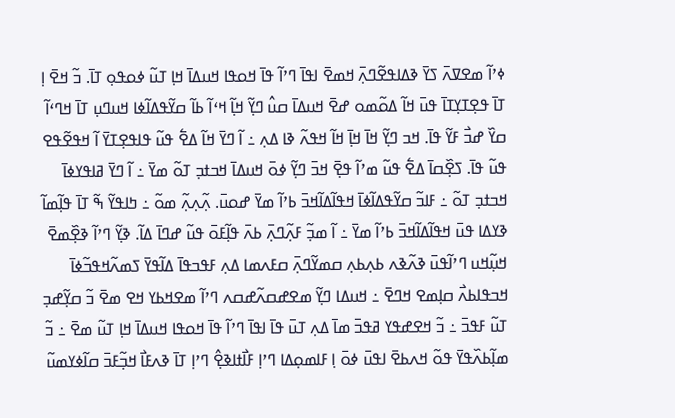ߦߴߊ߬ ߘߐߜߍ߫ ߖߌ߫ ߢߡߊߟߐ߬ߣߍ߲߫ ߞߘߐ߫ ߊߟߊ߫ ߣߴߊ߬ ߟߊ߫ ߞߋߟߊ ߞߎߡߊ߫ ߞߊ߲ ߠߎ߬ ߦߋߟߋ߲ ߠߊ߫. ߏ߬ ߞߐ߫ ߊ߲ ߠߊ߫ ߟߐ߲ߠߌ߲ߠߊ߫ ߟߎ߫ ߞߊ߬ ߡߋ߬ߘߋ ߝߐ߫ ߞߎߡߊ߫ ߛߎ߮ ߣߌ߲߬ ߞߊ߲߬ ߞߵߊ߬ ߕߊ߬ ߛߌ߬ߟߡߊ߬ߦߊ ߞߎߣߎ߲ ߠߊ߫ ߞߣߵߊ߬ ߛߌ߰ ߝߏ߯ ߓߌ߬ ߟߊ߫. ߞߏ ߣߌ߲߬ ߞߊ߫ ߞߊ߲߫ ߞߊ߬ ߞߟߍ߬ ߢߊ ߡߍ߲ ߸ ߊ߬ ߣߌ߫ ߞߊ߬ ߡߐ߱ ߟߎ߬ ߟߊߟߐ߲ߠߌ߫ ߊ߬ ߞߟߐ߬ߟߐ ߟߎ߬ ߟߊ߫. ߖߐ߲߰ߛߊ߫ ߡߐ߱ ߟߎ߬ ߘߴߊ߬ ߟߐ߲߫ ߞߏ߫ ߣߌ߲߬ ߦߋ߫ ߞߎߡߊ߫ ߞߏߙߏ߲ ߠߋ߬ ߘߌ߫ ߸ ߊ߬ ߣߌ߫ ߥߊߟߌߦߊ߫ ߞߏߙߏ߲ ߠߋ߬ ߸ ߓߊߏ߬ ߛߌ߬ߟߡߊ߬ߦߊ߫ ߞߟߊ߬ߡߊ߬ߞߏ߫ ߕߴߊ߬ ߘߌ߫ ߝߋߎ߫. ߍ߲߬ߍ߲ߍ߲߬ ߘߋ߬ ߸ ߤߊߟߌ߬ ߒ߬ ߠߊ߫ ߟߊ߲߬ߘߊ߬ ߢߌߡߊ ߟߎ߫ ߞߟߊ߬ߡߊ߬ߞߏ߫ ߕߴߊ߬ ߘߌ߫ ߸ ߊ߬ ߘߏ߲߬ ߓߍ߲߬ߣߍ߲߫ ߕߍ߫ ߟߊ߲߬ߓߋ߫ ߟߎ߬ ߝߣߊ߫ ߡߊ߬. ߢߌ߲߬ ߣߴߊ߬ ߢߐ߲߰ߘߐ߫ ߞߎ߲߬ߞߎ ߣߴߊ߬ߟߎ߫ ߢߍ߬ߢߍ ߕߍ߲ߕߍ߲ ߛߘߌ߬ߣߍ߲߫ ߛߓߍߘߊ ߡߍ߲ ߓߟߏߟߊ߫ ߡߊ߬ߟߌ߫ ߖߘߍ߬ߞߟߏ߬ߦߊ߫ ߞߏߟߊߕߍ߯ ߛߊ߲ߘߐ ߞߣߐ߫ ߸ ߞߎߡߊ ߣߌ߲߬ ߘߐߝߛߍ߬ߝߛߍ ߣߴߊ߬ ߘߐߞߕߌ ߞߐ ߘߐ߫ ߏ߬ ߛߌ߲߬ߝߏ߲ ߠߎ߬ ߓߟߏ߫ ߸ ߏ߬ ߞߐߝߟߌ ߥߟߏ߫ ߘߊ߫ ߡߍ߲ ߠߎ߫ ߟߊ߫ ߊߟߊ߫ ߣߴߊ߬ ߟߊ߫ ߞߋߟߊ ߞߎߡߊ߫ ߞߊ߲ ߠߎ߬ ߘߐ߫ ߸ ߏ߬ ߘߊ߲߬ߕߍ߰ߟߌ߫ ߟߋ߬ ߞߍߕߐ߫ ߊߟߎ߫ ߦߋ߫ ߊ߲ ߓߊߘߋ߲ߡߊ ߣߴߊ߲ ߓߊ߯ߙߊߢߐ߲߮ ߣߴߊ߲ ߠߊ߫ ߢߍߓߊ߯ ߞߏ߲߬ߓߏ߫ ߛߊ߬ߦߌߘߎ߬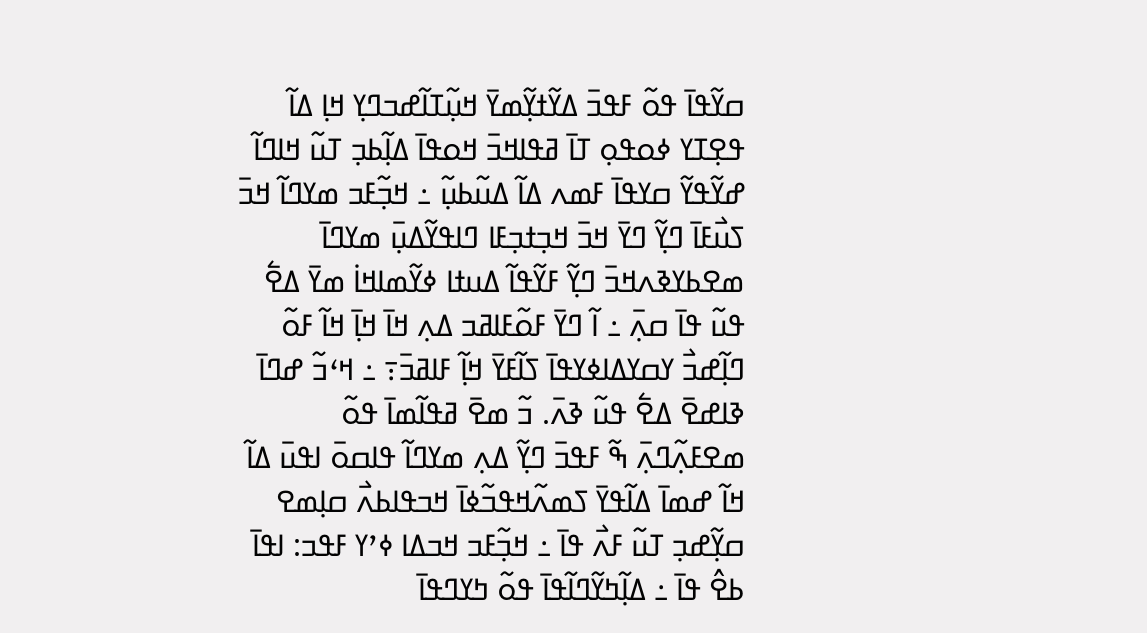ߛߌ߬ߟߊ߫ ߟߋ߬ ߓߟߏ߫ ߡߌ߬ߙߌ߲߬ߘߌ߫ ߞߎ߲߬ߠߊ߬ߝߏߣߌ߲ ߞߊ߲ ߡߊ߬ ߟߐ߲ߠߌ ߦߋߟߋ߲ ߠߊ߫ ߥߟߊߞߏ߫ ߞߋߟߊ߫ ߡߊ߲߬ߕߏ߲ ߠߎ߬ ߞߊߣߊ߬ ߝߌ߬ߟߌ߬ ߛߌߟߊ߫ ߓߘߍ ߡߊ߬ ߡߎ߬ߕߎ߲߬ ߸ ߞߏ߲߬ߓߏ ߘߌߣߊ߬ ߞߏ߫ ߖߎ߯ߓߊ߫ ߣߌ߲߬ ߣߌ߫ ߞߏ߫ ߞߏ߲ߙߏ߲ߓߊ ߣߊߟߌ߬ߡߎ߲߫ ߘߌߣߊ߫ ߘߐߕߌߢߍߞߏ߫ ߣߌ߲߬ ߓߌ߬ߟߊ߬ ߡߎߙߊ ߦߌ߬ߘߊߞߊ߭ ߘߌ߫ ߡߐ߱ ߟߎ߬ ߟߊ߫ ߛߍ߲߫ ߸ ߊ߬ ߣߌ߫ ߓߋ߬ߓߊߥߏ ߡߍ߲ ߞߊ߫ ߞߊ߲߫ ߞߊ߬ ߓߋ߬ ߣߊ߲߬ߝߏ߯ ߌߛߌߡߊߦߌߟߊ߫ ߖߊ߬ߓߌ߫ ߞߊ߲߬ ߓߊߥߏ߫߹ ߸ ߞߵߏ߬ ߝߣߊ߫ ߢߊߝߐ߫ ߡߐ߱ ߟߎ߬ ߢߍ߫. ߏ߬ ߘߐ߫ ߥߟߊ߬ߘߊ߫ ߟߋ߬ ߘߐߓߍ߲߬ߣߍ߲߫ ߒ߬ ߓߟߏ߫ ߣߌ߲߬ ߡߍ߲ ߘߌߣߊ߬ ߟߊߛߋ߫ ߊߟߎ߫ ߡߊ߬ ߞߊ߬ ߝߘߊ߫ ߡߊ߬ߟߌ߫ ߖߘߍ߬ߞߟߏ߬ߦߊ߫ ߞߏߟߊߕߍ߯ ߛߊ߲ߘߐ ߛߌ߲߬ߝߏ߲ ߠߎ߬ ߓߍ߯ ߟߊ߫ ߸ ߞߏ߲߬ߓߏ ߞߏߡߊ ߦߴߌ ߓߟߏ: ߊߟߊ߫ ߕߐ߮ ߟߊ߫ ߸ ߡߊ߲߬ߤߌ߬ߣߊ߬ߟߊ߫ ߟߋ߬ ߤߌߣߟߊ߫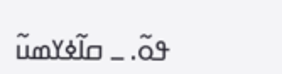ߟߋ߬. ߺ ߛߊ߬ߦߌߘߎ߬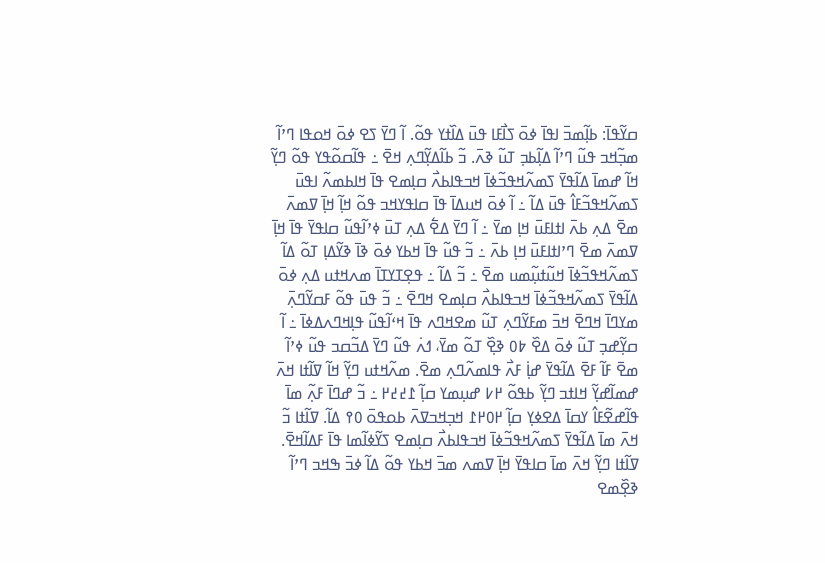ߛߌ߬ߟߊ߫: ߕߊ߲߬ߘߏ߫ ߊߟߊ߫ ߦߋ߫ ߖߊ߯ߓߊ ߟߎ߫ ߡߊ߰ߙߌ ߟߋ߬. ߊ߬ ߣߌ߫ ߖߐ ߦߋ߫ ߞߋߟߊ ߣߴߊ߬ ߘߏ߲߬ߞߏ ߟߎ߬ ߣߴߊ߬ ߡߊ߲߬ߕߏ߲ ߠߎ߬ ߢߍ߫. ߏ߬ ߕߊ߬ߡߌ߲߬ߣߍ߲ ߞߐ߫ ߸ ߟߊ߬ߛߋ߬ߟߌ ߟߋ߬ ߣߌ߲߬ ߞߊ߬ ߝߘߊ߫ ߡߊ߬ߟߌ߫ ߖߘߍ߬ߞߟߏ߬ߦߊ߫ ߞߏߟߊߕߍ߯ ߛߊ߲ߘߐ ߟߊ߫ ߞߊߕߘߍ߬ ߊߟߎ߫ ߖߘߍ߬ߞߟߏ߬ߓߊ߮ ߟߎ߫ ߡߊ߬ ߸ ߊ߬ ߦߋ߫ ߞߎߡߊ߫ ߟߊ߫ ߛߊߟߌߞߏ ߟߋ߬ ߞߊ߲߬ ߞߊ߲߫ ߜߘߍ߫ ߘߐ߫ ߡߍ߲ ߕߍ߫ ߊߙߊߓߎ߫ ߞߊ߲ ߘߌ߫ ߸ ߊ߬ ߣߌ߫ ߡߐ߱ ߡߍ߲ ߠߎ߫ ߦߴߊ߬ߟߎ߬ ߛߊߟߌ߫ ߟߊ߫ ߞߊ߲߫ ߜߘߍ߫ ߘߐ߫ ߣߴߊߙߊߓߎ߫ ߞߊ߲ ߕߍ߫ ߸ ߏ߬ ߟߎ߬ ߟߊ߫ ߞߕߌ ߦߋ߫ ߢߊ߫ ߢߌ߬ߡߊ߲ ߠߋ߬ ߡߊ߬ ߖߘߍ߬ߞߟߏ߬ߦߊ߫ ߞߎ߬ߙߎ߲߬ߘߎ ߘߐ߫ ߸ ߏ߬ ߡߊ߬ ߸ ߟߐ߲ߠߌߠߊ߫ ߘߍߞߙߎ ߡߍ߲ ߦߋ߫ ߡߊ߬ߟߌ߫ ߖߘߍ߬ߞߟߏ߬ߦߊ߫ ߞߏߟߊߕߍ߯ ߛߊ߲ߘߐ ߞߣߐ߫ ߸ ߏ߬ ߟߎ߫ ߟߋ߬ ߓߛߌ߬ߣߍ߲߫ ߘߌߣߊ߫ ߞߣߐ߫ ߞߏ߫ ߘߓߌ߬ߣߍ߲ ߠߎ߬ ߘߐߞߣߍ ߟߊ߫ ߞߵߊ߬ߟߎ߬ ߟߊ߲ߞߣߍߡߦߊ߫ ߸ ߊ߬ ߛߌ߲߬ߝߏ߲ ߠߎ߬ ߦߋ߫ ߡߐ߰ ߈߀ ߢߐ߲߰ ߠߋ߬ ߘߌ߫، ߗߍ߭ ߟߎ߬ ߣߌ߫ ߡߏ߬ߛߏ ߟߎ߬ ߦߴߊ߬ ߘߐ߫ ߓߊ߬ ߓߐ߫ ߡߊ߬ߟߌ߫ ߝߊ߲߭ ߓߍ߯ ߟߊߘߍ߬ߣߍ߲ ߘߐ߫. ߘߍ߬ߞߙߎ ߣߌ߲߬ ߞߊ߬ ߜߊ߬ߙߊ ߞߍ߫ ߝߘߊ߬ߝߌ߲߬ ߞߊߙߏ ߣߌ߲߬ ߕߟߋ߬ ߂߇ ߝߎ߲ߘߌ ߛߊ߲߬ ߁߄߄߂ ߸ ߏ߬ ߝߣߊ߫ ߓߍ߲߬ ߘߊ߫ ߟߊ߬ߝߐ߬ߓߊ߮ ߌߛߊ߫ ߡߐߦߌ߲ ߛߊ߲߬ ߂߀߂߁ ߞߏ߲ߞߏߜߍ߫ ߕߋߟߋ߫ ߀߉ ߡߊ߬. ߜߊ߬ߙߊ ߏ߬ ߞߍ߫ ߘߊ߫ ߡߊ߬ߟߌ߫ ߖߘߍ߬ߞߟߏ߬ߦߊ߫ ߞߏߟߊߕߍ߯ ߛߊ߲ߘߐ ߖߌ߬ߦߊ߬ߘߊ ߟߊ߫ ߓߡߊ߬ߞߐ߫. ߜߊ߬ߙߊ ߣߌ߲߬ ߞߍ߫ ߘߊ߫ ߛߊߟߌ߫ ߞߊ߲߫ ߜߘߍ ߘߏ߫ ߞߕߌ ߟߋ߬ ߡߊ߬ ߦߏ߫ ߒߞߏ ߣߴߊ߬ ߢߐ߲߰ߘߐ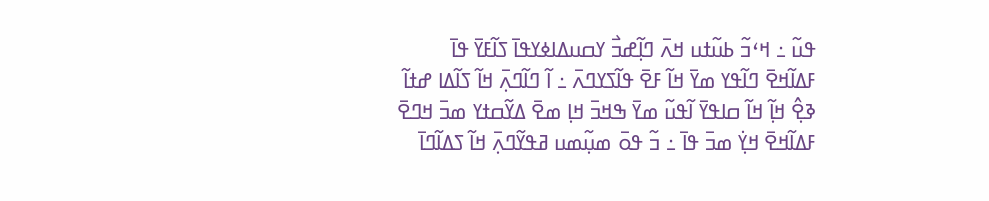ߟߎ߬ ߸ ߞߵߏ߬ ߕߎ߬ߙߎ ߞߍ߫ ߣߊ߲߬ߝߏ߯ ߌߛߎߡߊߦߌߟߊ߫ ߖߊ߬ߓߌ߫ ߟߊ߫ ߓߡߊ߬ߞߐ߫ ߣߊ߬ߟߌ ߘߌ߫ ߞߊ߬ ߓߐ߫ ߟߊ߬ߖߌߣߍ߫ ߸ ߊ߬ ߣߊ߬ߣߍ߲߫ ߞߊ߬ ߖߊ߬ߡߊ ߝߙߊ߬ ߢߐ߲߮ ߞߊ߲߬ ߞߊ߬ ߛߊߟߌ߫ ߊ߬ߟߎ߬ ߘߌ߫ ߒߞߏ߫ ߞߊ߲ ߘߐ߫ ߡߌ߬ߛߙߌ ߘߏ߫ ߞߣߐ߫ ߓߡߊ߬ߞߐ߫ ߞߌ߲߭ ߘߏ߫ ߟߊ߫ ߸ ߏ߬ ߟߋ߫ ߘߎ߲߬ߘߎ ߥߟߌ߬ߣߍ߲߫ ߞߊ߬ ߖߡߊ߬ߣߊ߫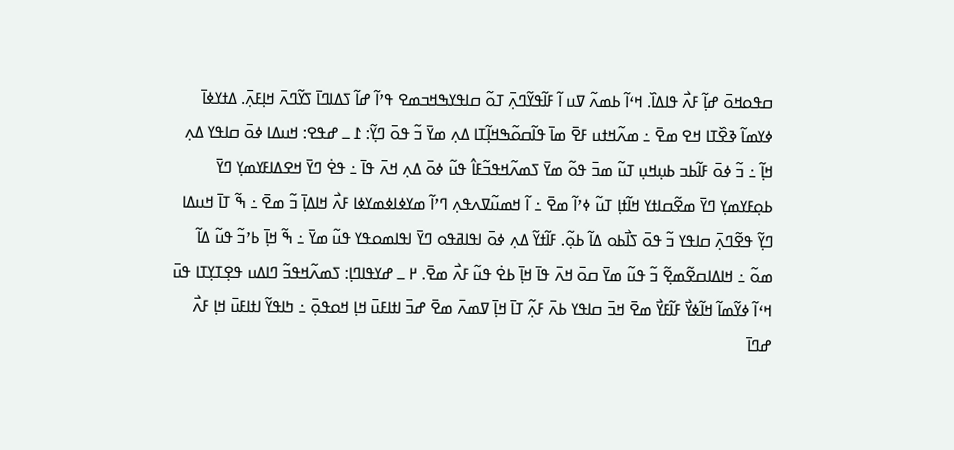ߛߟߋߞߋ߫ ߝߊ߲߬ ߓߍ߯ ߟߊߡߊ߰. ߞߵߊ߬ ߕߘߍ߬ ߜߎ ߊ߬ ߓߊ߬ߟߌ߬ߣߍ߲߫ ߠߋ߬ ߛߊߟߌߒߞߏߘߐ ߟߴߊ߬ ߝߊ߬ ߖߡߊߣߊ߫ ߖߌ߬ߣߍ߫ ߞߊ߲ߓߍ߲߫. ߡߙߌߦߊ߫ ߦߌߘߊ߬ ߢߐ߰ߠߊ ߞߐ ߘߐ߫ ߸ ߘߍ߬ߞߙߎ ߓߐ߫ ߘߊ߫ ߟߊ߬ߛߋ߬ߒߞߊ߲߬ߠߊ ߡߍ߲ ߘߌ߫ ߏ߬ ߟߋ߫ ߣߌ߲߬: ߁ ߺ ߝߟߐ: ߞߎߡߊ ߦߋ߫ ߛߊߟߌ ߡߍ߲ ߞߊ߲߬ ߸ ߏ߬ ߦߋ߫ ߓߊ߬ߕߏ ߕߎ߲ߞߎ߲ ߠߎ߬ ߘߏ߫ ߟߋ߬ ߘߌ߫ ߖߘߍ߬ߞߟߏ߬ߓߊ߮ ߟߎ߬ ߦߋ߫ ߡߍ߲ ߞߍ߫ ߟߊ߫ ߸ ߟߐ߭ ߣߌ߫ ߞߐߡߊߓߌߘߌ߲ ߣߌ߫ ߕߋ߲ߓߌߘߌ߲ ߣߌ߫ ߘߐ߬ߛߊߙߌ ߞߊ߬ߙߊ߲ ߠߎ߬ ߦߴߊ߬ ߘߐ߫ ߸ ߊ߬ ߞߘߎ߬ߜߍߟߍ߲ ߣߴߊ߬ ߘߌߦߊߦߘߌߦߊ ߓߍ߯ ߞߊߡߊ߲߫ ߏ߬ ߘߐ߫ ߸ ߒ߬ ߠߊ߫ ߞߎߡߊ ߣߌ߲߬ ߟߐ߬ߣߍ߲߫ ߛߊߟߌ ߏ߬ ߟߋ߫ ߖߊ߯ߕߋ ߡߊ߬ ߕߋ߲߬. ߓߊ߬ߙߌ߬ ߡߍ߲ ߦߋ߫ ߊߟߊߥߟߋ ߣߌ߫ ߊߟߊߘߋߟߌ ߟߎ߬ ߘߌ߫ ߸ ߒ߬ ߞߊ߲߫ ߕߴߏ߬ ߟߎ߬ ߡߊ߬ ߘߋ߬ ߸ ߞߊߡߊߛߐ߬ߘߐ߲߬ ߏ߬ ߟߎ߬ ߘߌ߫ ߛߋ߫ ߞߍ߫ ߟߊ߫ ߞߊ߲߫ ߕߐ߭ ߟߎ߬ ߓߍ߯ ߘߐ߫. ߂ ߺ ߝߌߟߊߣߊ߲: ߖߘߍ߬ߞߟߏ߬ ߣߊߡߎ ߟߐ߲ߠߌ߲ߠߊ ߟߎ߫ ߞߵߊ߬ ߦߌ߬ߘߊ߬ ߞߊ߬ߦߌ߯ ߓߊ߬ߓߌ߯ ߘߐ߫ ߞߏ߫ ߛߊߟߌ ߕߍ߫ ߓߍ߲߬ ߠߊ߫ ߞߊ߲߫ ߜߘߍ߫ ߘߐ߫ ߝߏ߫ ߊߙߊߓߎ߫ ߞߊ߲ ߞߋߟߋ߲߫ ߸ ߤߊߟߌ߬ ߊߙߊߓߎ߫ ߞߊ߲ ߓߍ߯ ߝߣߊ߫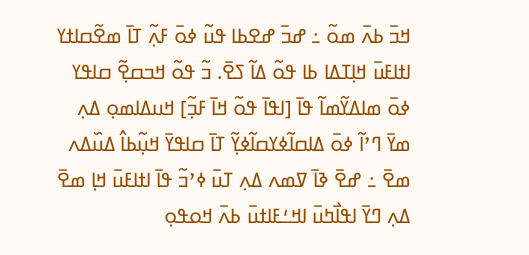ߞߏ߫ ߕߍ߫ ߘߋ߬ ߸ ߝߏ߫ ߝߐߕߊ ߟߎ߬ ߦߋ߫ ߓߍ߲߬ ߠߊ߫ ߘߐ߬ߛߊߙߌ ߊߙߊߓߎ߫ ߞߊ߲ߠߡߊ ߕߊ ߟߋ߬ ߡߊ߬ ߖߐ߫. ߏ߬ ߟߋ߬ ߞߏߛߐ߲߬ ߛߊߟߌ ߦߋ߫ ߘߊߡߌ߬ߘߊ߬ ߟߊ߫ [ߊߟߊ߫ ߟߋ߬ ߞߊ߫ ߓߏ߲߬] ߞߎߡߊߘߋ߲ ߡߍ߲ ߘߌ߫ ߣߴߊ߬ ߦߋ߫ ߡߊߛߊ߬ߦߌߛߊ߬ߦߌ߲߬ ߠߊ߫ ߛߊߟߌ߫ ߞߎ߲߬ߕߊ߮ ߡߎ߰ߡߍ ߘߐ߫ ߸ ߝߐ߫ ߢߊ߫ ߜߘߍ ߡߍ߲ ߠߎ߫ ߦߴߏ߬ ߟߊ߫ ߊߙߊߓߎ߫ ߞߊ߲ ߘߐ߫ ߡߍ߲ ߣߌ߫ ߊߟߊ߯ߤߎ߫ ߊߞߑߓߊߙߎ߫ ߕߍ߫ ߞߋߟߋ߲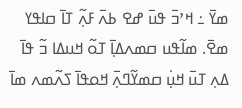ߘߌ߫ ߸ ߞߴߏ߫ ߟߎ߫ ߝߐ ߕߍ߫ ߓߍ߲߬ ߠߊ߫ ߛߊߟߌ ߘߐ߫. ߘߊ߬ߟߎ ߛߘߍߡߊ߲߫ ߠߋ߬ ߞߎߡߊ ߏ߬ ߟߊ߫ ߡߍ߲ ߠߎ߫ ߞߎ߲߭ ߛߘߌ߬ߣߍ߲߫ ߞߋߟߊ߫ ߖߍ߬ߘߍ ߘߊ߫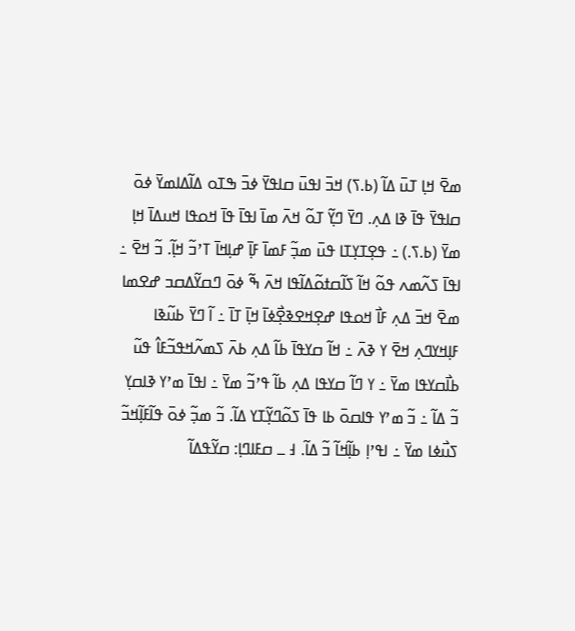ߘߐ߫ ߞߊ߲ ߠߎ߫ ߡߊ߬ (ߕ.ߖ) ߞߏ߫ ߊߟߎ߫ ߛߊߟߌ߫ ߦߏ߫ ߒߠߋ ߡߊ߬ߡߊߘߌ߫ ߦߋ߫ ߛߊߟߌ߫ ߟߊ߫ ߢߊ ߡߍ߲. ߣߌ߫ ߣߌ߲߬ ߠߋ߬ ߞߍ߫ ߘߊ߫ ߊߟߊ߫ ߟߊ߫ ߞߋߟߊ ߞߎߡߊ߫ ߞߊ߲ ߘߌ߫ (ߕ.ߖ.) ߸ ߟߐ߲ߠߌ߲ߠߊ ߟߎ߫ ߘߏ߲߬ ߓߘߊ߫ ߓߊ߲߫ ߝߊ߲ߞߊ߫ ߠߴߏ߬ ߞߊ߲߬. ߏ߬ ߞߐ߫ ߸ ߊߟߊ߫ ߖߍ߬ߘߍ ߟߋ߬ ߞߊ߬ ߖߊ߬ߛߙߋ߬ߡߊ߬ߟߊ ߞߍ߫ ߒ߬ ߦߋ߫ ߣߛߌ߬ߡߛߏ ߝߐߘߊ ߘߐ߫ ߞߏ߫ ߡߍ߲ ߓߊ߯ ߞߋߟߊ ߝߐ߲ߞߐߢߐ߲߯ߦߊ߫ ߞߊ߲߫ ߠߊ߫ ߸ ߊ߬ ߣߌ߫ ߕߎ߬ߢߊ ߓߊ߲ߞߌߣߍ߲ ߞߐ߫ ߌ ߢߍ߫ ߸ ߞߊ߬ ߛߌߟߊ߫ ߕߊ߬ ߡߍ߲ ߕߍ߫ ߖߘߍ߬ߞߟߏ߬ߓߊ߮ ߟߎ߬ ߕߊ߯ߛߌߟߊ ߘߌ߫ ߸ ߌ ߣߊ߬ ߛߌߟߊ ߡߍ߲ ߕߊ߬ ߟߴߏ߬ ߘߌ߫ ߸ ߊߟߊ߫ ߘߴߌ ߢߊߛߌ߲ ߏ߬ ߡߊ߬ ߸ ߏ߬ ߘߴߌ ߟߊߛߋ߫ ߕߊ ߟߊ߫ ߖߋ߬ߣߌ߲߬ߠߌ ߡߊ߬. ߏ߬ ߘߏ߲߬ ߦߋ߫ ߟߊ߬ߓߊ߲߬ߞߏ߬ ߖߎ߯ߦߊ ߘߌ߫ ߸ ߊߟߴߊ߲ ߕߊ߲߬ߞߊ߬ ߏ߬ ߡߊ߬. ߃ ߺ ߛߓߊߣߊ߲: ߛߌ߬ߟߡߊ߬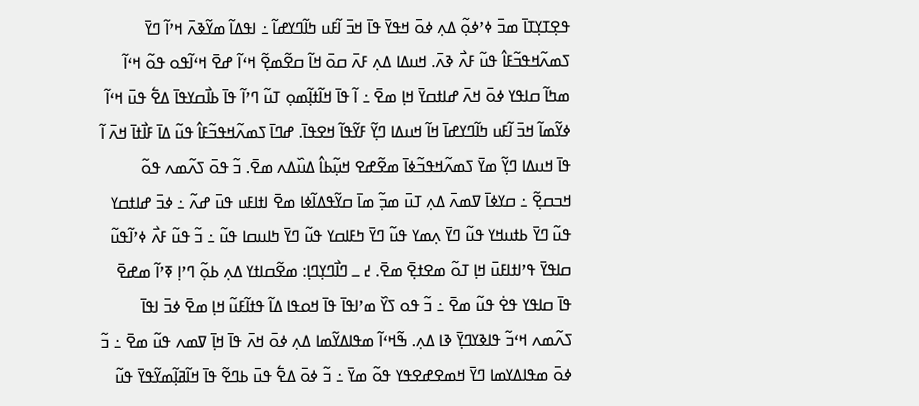ߟߐ߲ߠߌ߲ߠߊ߫ ߘߏ߫ ߦߴߦߋ߲߬ ߡߍ߲ ߦߋ߫ ߞߟߌ߫ ߟߊ߫ ߞߏ߫ ߊ߬ߓߎ ߤߊ߬ߣߌߝߊ߬ ߸ ߊߟߡߊ߬ ߘߌ߬ߢߍ߫ ߞߴߊ߬ ߣߌ߫ ߖߘߍ߬ߞߟߏ߬ߓߊ߮ ߟߎ߬ ߓߍ߯ ߢߍ߫. ߞߎߡߊ ߡߍ߲ ߓߍ߫ ߛߋ߫ ߞߊ߬ ߛߐ߬ߘߐ߲߬ ߞߵߊ߬ ߝߐ߫ ߞߵߊ߬ߟߋ ߟߋ߬ ߞߵߊ߬ ߘߤߊ߬ ߛߊߟߌ ߦߋ߫ ߞߍ߫ ߝߊߙߛߌ߫ ߞߊ߲ ߘߐ߫ ߸ ߊ߬ ߟߊ߫ ߞߊ߬ߙߊ߲߬ߘߋ߲ ߠߎ߬ ߣߴߊ߬ ߟߊ߫ ߕߊ߯ߛߌߟߊ߫ ߡߐ߱ ߟߎ߫ ߞߵߊ߬ ߦߌ߬ߘߊ߬ ߞߏ߫ ߊ߬ߓߎ ߤߊ߬ߣߌߝߊ߫ ߞߊ߬ ߞߎߡߊ ߣߌ߲߬ ߓߌ߬ߟߊ߬ ߞߐߟߊ߫. ߝߣߊ߫ ߖߘߍ߬ߞߟߏ߬ߓߊ߮ ߟߎ߬ ߡߊ߫ ߓߊ߯ߙߊ߫ ߞߍ߫ ߊ߬ ߟߊ߫ ߞߎߡߊ ߣߌ߲߬ ߘߌ߫ ߖߘߍ߬ߞߟߏ߬ߦߊ߫ ߘߐ߬ߝߐ ߞߎ߲߬ߕߊ߮ ߡߎ߰ߡߍ ߘߐ߫. ߏ߬ ߟߋ߫ ߖߍ߬ߘߍ ߟߋ߬ ߞߏߛߐ߲߬ ߸ ߛߌߦߊ߫ ߜߘߍ߫ ߡߍ߲ ߠߎ߫ ߘߏ߲߬ ߘߊ߫ ߛߌ߬ߟߡߊ߬ߦߊ ߘߐ߫ ߊߙߊߓߎ ߟߎ߫ ߝߍ߬ ߸ ߦߏ߫ ߝߊߙߛߌ ߟߎ߬ ߣߌ߫ ߕߙߎߞߌ ߟߎ߬ ߣߌ߫ ߍ߲ߘߌ ߟߎ߬ ߣߌ߫ ߤߓߊߛߌ ߟߎ߬ ߣߌ߫ ߤߊߎߛߊ ߟߎ߬ ߸ ߏ߬ ߟߎ߬ ߓߍ߯ ߦߴߊ߬ߟߎ߬ ߛߊߟߌ߫ ߟߴߊߙߊߓߎ߫ ߞߊ߲ ߠߋ߬ ߘߐߙߐ߲߫ ߘߐ߫. ߄ ߺ ߣߊ߯ߣߌ߲ߣߊ߲: ߘߐ߬ߛߊߙߌ ߡߍ߲ ߕߋ߲߬ ߣߴߊ߲ ߧߴߊ߬ ߘߝߐ߫ ߟߊ߫ ߛߊߟߌ ߟߐ߭ ߟߎ߬ ߘߐ߫ ߸ ߏ߬ ߟߋ ߖߌ߰ ߘߴߊߟߊ߫ ߟߊ߫ ߞߋߟߊ ߡߊ߬ ߟߙߊ߬ߓߎ߬ ߞߊ߲ ߘߐ߫ ߦߏ߫ ߊߟߊ߫ ߖߍ߬ߘߍ ߞߵߏ߬ ߟߊߢߌߣߌ߲߫ ߢߊ ߡߍ߲. ߒ߬ߞߵߊ߬ ߘߟߊߡߌ߬ߘߊ ߡߍ߲ ߦߋ߫ ߞߍ߫ ߟߊ߫ ߞߊ߲߫ ߜߘߍ ߟߎ߬ ߘߐ߫ ߸ ߏ߬ ߦߋ߫ ߘߟߊߡߌߘߊ ߣߌ߫ ߞߘߐߝߐߟߌ ߟߋ߬ ߘߌ߫ ߸ ߏ߬ ߦߋ߫ ߡߐ߱ ߟߎ߫ ߕߣߐ߬ ߟߊ߫ ߞߊ߬ߥߊ߲߬ߘߌ߬ߟߌ߫ ߟߎ߬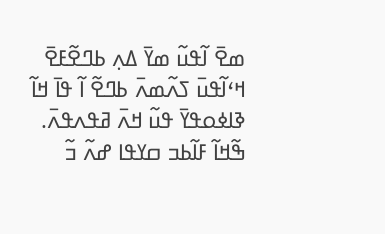ߘߐ߫ ߊ߬ߟߎ߬ ߘߌ߫ ߡߍ߲ ߕߣߐ߬ߓߐ߫ ߞߵߊ߬ߟߎ߫ ߖߍ߬ߘߍ߫ ߕߣߐ߬ ߊ߬ ߟߊ߫ ߞߊ߬ ߢߊߦߋߟߌ߫ ߟߎ߬ ߞߍ߫ ߥߟߍߟߍ߫. ߒ߬ߞߊ߬ ߓߊ߬ߕߏ ߛߌߟߊ ߝߍ߬ ߏ߬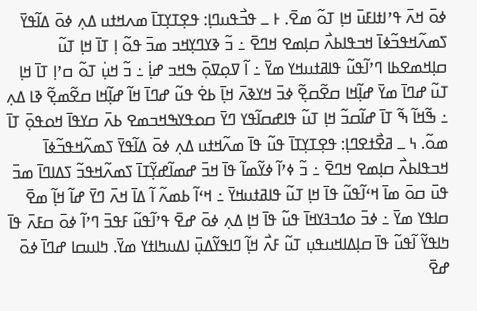ߦߋ߫ ߞߍ߫ ߟߴߊߙߊߓߎ߫ ߞߊ߲ ߠߋ߬ ߘߐ߫. ߅ ߺ ߟߏ߯ߟߎߣߊ߲: ߟߐ߲ߠߌ߲ߠߊ߫ ߘߍߞߙߎ ߡߍ߲ ߦߋ߫ ߡߊ߬ߟߌ߫ ߖߘߍ߬ߞߟߏ߬ߦߊ߫ ߞߏߟߊߕߍ߯ ߛߊ߲ߘߐ ߞߣߐ߫ ߸ ߏ߬ ߢߌߣߌ߲ߞߏ ߘߏ߫ ߟߋ߬ ߊ߲ ߠߊ߫ ߞߊ߲ ߠߎ߬ ߛߊ߲ߞߘߐߕߊ ߣߴߊ߬ߟߎ߬ ߟߊߥߙߎߞߌ ߘߌ߫ ߸ ߊ߬ ߜߋ߲ߜߋ߲߫ ߒߞߏ ߝߊ߲߭ ߸ ߏ߬ ߞߎ߲߭ ߠߋ߬ ߛߴߊ߲ ߠߊ߫ ߞߊ߲ ߠߎ߬ ߝߣߊ߫ ߘߌ߫ ߝߊ߲߬ߞߊ ߛߐ߬ߛߐ߲߬ ߦߏ߫ ߞߌߢߍ߫ ߞߊ߲߫ ߕߐ߭ ߟߎ߬ ߝߣߊ߫ ߞߊ߬ ߝߊ߲߬ߞߊ ߛߐ߬ߘߐ߲߬ ߢߊ ߡߍ߲ ߸ ߒ߬ߞߊ߬ ߒ߬ ߠߊ߫ ߝߊ߬ߛߏ߬ ߞߊ߲ ߠߎ߬ ߟߊߝߛߊ߬ߟߌ ߣߌ߫ ߛߋߟߌߒߞߏߘߐ ߕߍ߫ ߛߌߟߊ߫ ߞߋߟߋ߲߫ ߠߊ߫ ߘߋ߬. ߆ ߺ ߥߐ߯ߙߐߣߊ߲: ߟߐ߲ߠߌ߲ߠߊ߫ ߟߎ߬ ߟߊ߫ ߘߍ߬ߞߙߎ ߡߍ߲ ߦߋ߫ ߡߊ߬ߟߌ߫ ߖߘߍ߬ߞߟߏ߬ߦߊ߫ ߞߏߟߊߕߍ߯ ߛߊ߲ߘߐ ߞߣߐ߫ ߸ ߏ߬ ߦߴߊ߬ ߦߌ߬ߘߊ߬ ߟߊ߫ ߞߏ߫ ߝߘߊ߬ߝߌ߲߬ߠߊ߫ ߖߘߍ߬ߞߟߏ߬ ߖߡߊߣߊ߫ ߘߏ߫ ߟߎ߫ ߛߋ߫ ߘߊ߫ ߞߵߊ߬ߟߎ߬ ߟߊ߫ ߞߊ߲ ߠߎ߬ ߟߊߥߙߎߞߌ߫ ߸ ߞߵߊ߬ ߕߘߍ߬ ߊ߬ ߡߊ߫ ߞߍ߫ ߣߌ߫ ߝߊ߬ ߞߊ߲߬ ߘߐ߫ ߛߊߟߌ ߘߌ߫ ߸ ߦߏ߫ ߋߗߏߔߌߞߊ߫ ߟߎ߬ ߟߊ߫ ߞߊ߲ ߡߍ߲ ߦߋ߫ ߝߐ߫ ߟߴߊ߬ߟߎ߬ ߓߟߏ߫ ߣߴߊ߬ ߦߋ߫ ߛߓߍ߫ ߟߊ߫ ߤߊߟߌ߬ ߊ߬ߟߎ߬ ߟߊ߫ ߛߊ߲ߡߊߞߎߟߎ߲ ߠߎ߬ ߓߍ߯ ߞߊ߲߬ ߣߊߟߌ߬ߡߎ߲߫ ߊߡߎߤߊߙߌ ߘߌ߫. ߤߊߎߛߊ ߝߣߊ߫ ߦߋ߫ ߝߐ߫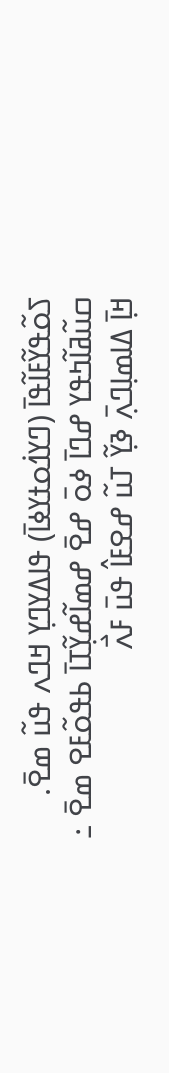ߖߋ߬ߟߌ߬ߓߊ߬ߟߊ߫ (ߣߌߗ߭ߋߙߌߦߊ߫) ߟߊߡߌߣߌ߲ ߞߣߍ ߟߎ߬ ߘߐ߫. ߛߎ߬ߥߊ߬ߤߟߌ ߝߣߊ߫ ߦߋ߫ ߝߐ߫ ߝߘߊ߬ߝߌ߲߬ߠߊ߫ ߕߟߋ߬ߓߐ ߘߐ߫ ߸ ߞߊ߲߫ ߡߊߘߊ߲ߣߍ߲߫ ߢߌ߲߬ ߠߎ߬ ߝߐߓߊ߮ ߟߎ߫ ߓߍ߯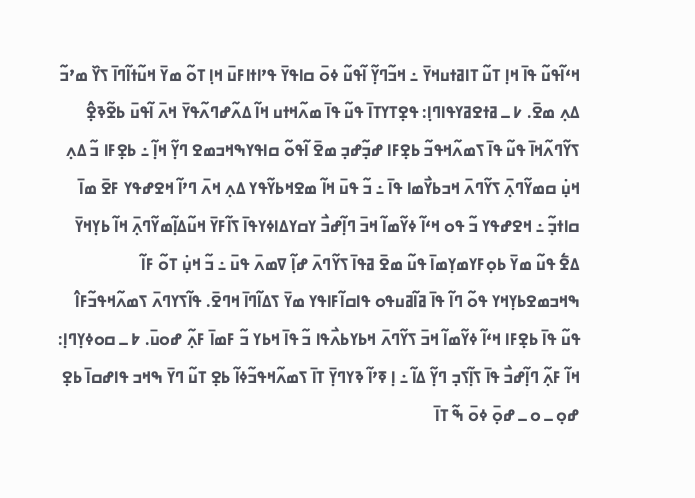ߞߵߊ߬ߟߎ߬ ߟߊ߫ ߞߊ߲ ߠߎ߬ ߠߊߥߙߎߞߌ߫ ߸ ߞߏ߬ߣߌ߲߬ ߊ߬ߟߎ߬ ߦߋ߫ ߛߊߟߌ߫ ߟߴߊߙߊߓߎ߫ ߞߊ߲ ߠߋ߬ ߘߌ߫ ߞߎ߬ߙߊ߬ߣߊ߫ ߖߌ߰ ߘߴߏ߬ ߡߍ߲ ߘߐ߫. ߇ ߺ ߥߙߐߥߌߟߊߣߊ߲: ߟߐ߲ߠߌߠߊ߫ ߟߎ߬ ߟߊ߫ ߘߍ߬ߞߙߎ ߞߊ߬ ߡߍ߬ߝߣߍ߬ߟߌ߫ ߞߍ߫ ߊ߬ߟߎ߫ ߕߐ߬ߢߐ߲߮ ߖߌ߬ߣߍ߬ߞߊ߫ ߟߎ߬ ߟߊ߫ ߖߘߍ߬ߞߟߏ߬ ߕߐ߲ߓߊ ߝߏ߲߬ߝߏ߲ ߘߐ߫ ߊ߬ߟߋ߬ ߛߊߟߌߒߞߏߘߐ ߣߌ߲߬ ߞߊ߲߬ ߸ ߕߐ߲ߓߊ ߏ߬ ߡߍ߲ ߞߎ߲߭ ߛߘߌ߬ߣߍ߲߫ ߖߌ߬ߣߍ߫ ߞߏߕߌ߯ߘߊ ߟߊ߫ ߸ ߏ߬ ߟߎ߫ ߞߊ߬ ߘߐߞߕߌ߬ߟߌ ߡߍ߲ ߞߍ߫ ߣߴߊ߬ ߞߐߝߟߌ ߓߐ߫ ߘߊ߫ ߛߊߙߏ߲߬ ߸ ߞߐߝߟߌ ߏ߬ ߟߋ ߞߵߊ߬ ߦߌ߬ߘߊ߬ ߞߏ߫ ߣߊ߲߬ߝߏ߯ ߌߛߌߡߊߦߌߟߊ߫ ߖߊ߬ߓߌ߫ ߞߎ߬ߡߊ߲߬ߘߌ߬ߣߍ߲߫ ߞߊ߬ ߕߌ߲ߞߌ߫ ߡߐ߱ ߟߎ߬ ߘߌ߫ ߕߋ߲ߓߌߘߌ߲ߘߊ߫ ߟߎ߬ ߘߐ߫ ߥߟߊ߫ ߖߌ߬ߣߍ߫ ߝߊ߲߬ ߜߘߍ߫ ߟߎ߫ ߸ ߏ߬ ߞߎ߲߭ ߠߋ߬ ߓߊ߬ ߒߞߏߘߐߕߌ߲ߞߌ ߟߋ߬ ߣߊ߬ ߟߊ߫ ߥߊ߬ߥߎߟߋ ߟߊߛߊ߬ߓߊߟߌ ߘߌ߫ ߖߡߊ߬ߣߊ߫ ߞߣߐ߫. ߟߊ߬ߖߌߣߍ߫ ߖߘߍ߬ߞߟߏ߬ߓߊ߮ ߟߎ߬ ߟߊ߫ ߕߐ߲ߓߊ ߞߵߊ߬ ߦߌ߬ߘߊ߬ ߞߏ߫ ߖߌ߬ߣߍ߫ ߞߕߌߕߍ߯ߟߊ ߏ߬ ߟߊ߫ ߞߕߌ ߏ߬ ߓߘߊ߫ ߓߍ߲߬ ߝߋߎ߫. ߈ ߺ ߛߋߦߌ߲ߣߊ߲: ߞߊ߬ ߓߍ߲߬ ߣߊ߲߬ߝߏ߯ ߟߊ߫ ߖߊ߲߬ߖߏ߲ ߣߌ߲߬ ߡߊ߬ ߸ ߊ߲ ߧߴߊ߬ ߢߌߣߌ߲߫ ߠߊ߫ ߖߘߍ߬ߞߟߏ߬ߦߊ߬ ߕߐ߲ ߠߎ߬ ߣߌ߫ ߒߞߏ ߟߊߝߛߊ߫ ߕߐ߲ ߝߋ߲ ߺ ߋ ߺ ߝߋ߲߫ ߦߋ߫ ߒ߬ ߠߊ߫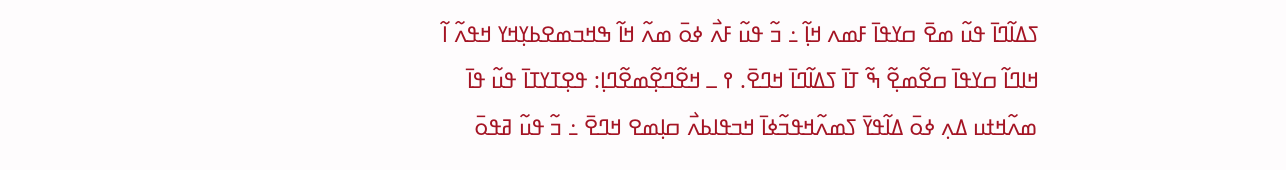ߖߡߊ߬ߣߊ߫ ߟߎ߬ ߘߐ߫ ߛߌߟߊ߫ ߓߘߍ ߞߊ߲߬ ߸ ߏ߬ ߟߎ߬ ߓߍ߯ ߦߋ߫ ߘߍ߬ ߞߊ߬ ߒߞߏߘߐߕߌ߲ߞߌ ߞߟߍ߬ ߊ߬ ߞߊߣߊ߬ ߛߌߟߊ߫ ߛߐ߬ߘߐ߲߬ ߒ߬ ߠߊ߫ ߖߡߊ߬ߣߊ߫ ߞߣߐ߫. ߉ ߺ ߞߐ߬ߣߐ߲߬ߘߐ߬ߣߊ߲: ߟߐ߲ߠߌߠߊ߫ ߟߎ߬ ߟߊ߫ ߘߍ߬ߞߙߎ ߡߍ߲ ߦߋ߫ ߡߊ߬ߟߌ߫ ߖߘߍ߬ߞߟߏ߬ߦߊ߫ ߞߏߟߊߕߍ߯ ߛߊ߲ߘߐ ߞߣߐ߫ ߸ ߏ߬ ߟߎ߬ ߥߟߋ߫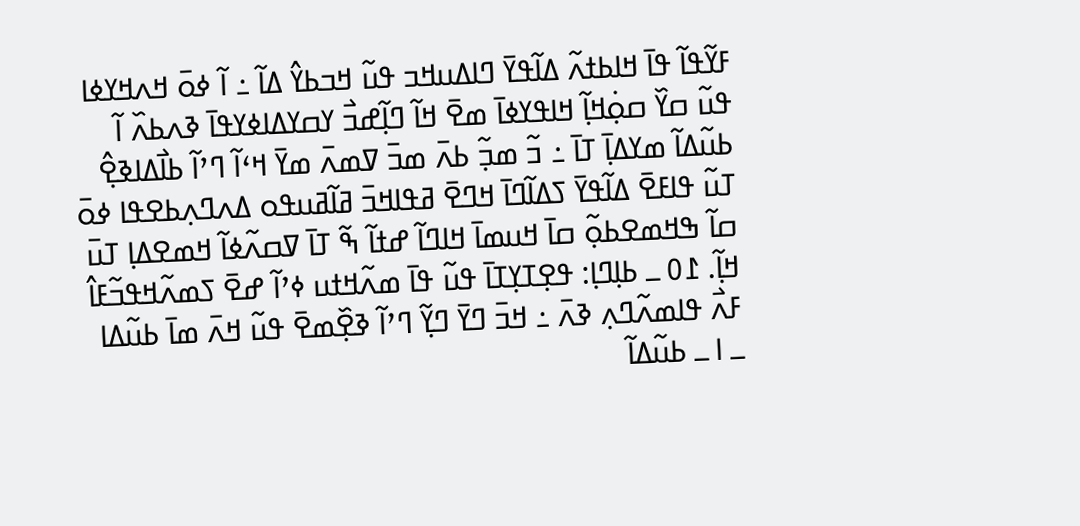ߓߌ߬ߟߊ߬ ߟߊ߫ ߞߊߕߙߍ߬ ߡߊ߬ߟߌ߫ ߣߊߡߎߞߏ ߟߎ߬ ߞߏߕߌ߮ ߡߊ߬ ߸ ߊ߬ ߦߋ߫ ߞߍߞߌߦߊ ߟߎ߬ ߛߌ߰ ߛߋ߲߭ߞߊ߲߬ ߞߊߟߌߦߊ߫ ߘߐ߫ ߞߊ߬ ߣߊ߲߬ߝߏ߯ ߌߛߌߡߊߦߌߟߊ߫ ߢߍߕߍ߰ ߊ߬ ߕߎ߬ߡߊ߬ ߘߌߡߊ߲߫ ߠߊ߫ ߸ ߏ߬ ߘߏ߲߬ ߕߍ߫ ߘߏ߫ ߜߘߍ߫ ߘߌ߫ ߞߵߊ߬ ߣߴߊ߬ ߕߊ߯ߡߊߢߐ߲߮ ߠߎ߬ ߟߊߓߐ߫ ߡߊ߬ߟߌ߫ ߖߡߊ߬ߣߊ߫ ߞߣߐ߫ ߥߟߊߞߏ߫ ߥߊ߬ߥߎߟߋ ߡߍߣߍ߲ߕߐߟߊ ߦߋ߫ ߛߊ߬ ߒߞߘߐߕߋ߲߬ ߛߊ߫ ߞߎߘߊ߫ ߞߊߣߊ߬ ߝߙߊ߬ ߒ߬ ߠߊ߫ ߜߛߍ߬ߦߊ߬ ߞߘߐߡߊ߲ ߠߎ߫ ߞߊ߲߬. ߁߀ ߺ ߕߊ߲ߣߊ߲: ߟߐ߲ߠߌ߲ߠߊ߫ ߟߎ߬ ߟߊ߫ ߘߍ߬ߞߙߎ ߦߴߊ߬ ߝߐ߫ ߖߘߍ߬ߞߟߏ߬ߓߊ߮ ߓߍ߯ ߟߊߘߍ߬ߣߍ߲ ߢߍ߫ ߸ ߞߏ߫ ߣߌ߫ ߣߌ߲߬ ߣߴߊ߬ ߢߐ߲߰ߘߐ߫ ߟߎ߬ ߞߍ߫ ߘߊ߫ ߕߎ߬ߡߊ ߺ ߊ ߺ ߕߎ߬ߡߊ߬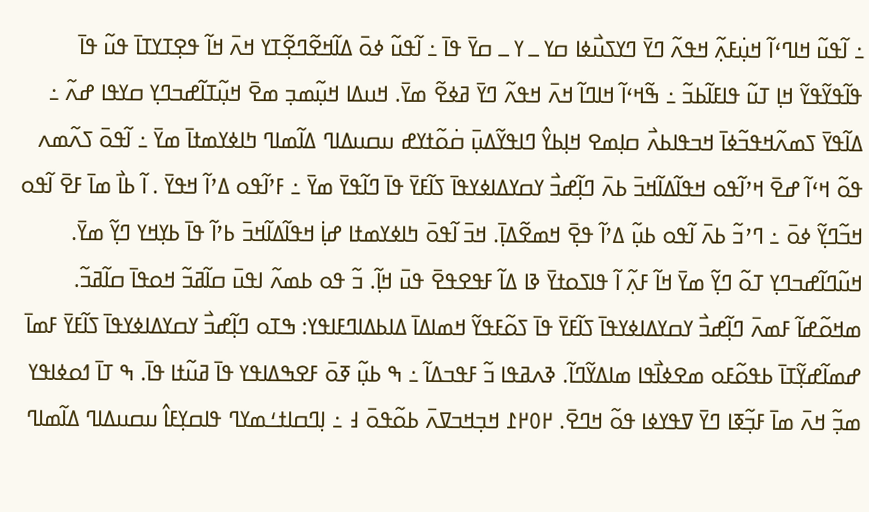߸ ߊ߬ߟߎ߬ ߞߊߣߵߊ߬ ߞߎ߲߭ߓߍ߲߬ ߞߟߍ߬ ߣߌ߫ ߣߌߖߎ߯ߦߊ ߛߌ ߺ ߌ ߺ ߛߌ߫ ߟߊ߫ ߸ ߊ߬ߟߎ߬ ߦߋ߫ ߡߊ߬ߞߐ߬ߣߐ߲߬ߠߌ ߞߍ߫ ߞߊ߬ ߟߐ߲ߠߌߠߊ߫ ߟߎ߬ ߟߊ߫ ߟߊ߬ߟߌ߬ߟߌ߬ ߞߊ߲ ߠߎ߬ ߟߊߓߊ߬ߕߏ߬ ߸ ߒ߬ߞߵߊ߬ ߞߊߣߊ߬ ߞߍ߫ ߞߟߍ߬ ߣߌ߫ ߥߦߐ߬ ߘߌ߫. ߞߎߡߊ ߞߎ߲߬ߘߏ߲ ߘߐ߫ ߞߎ߲߬ߠߊ߬ߝߏߣߌ߲ ߛߌߟߊ ߝߍ߬ ߸ ߡߊ߬ߟߌ߫ ߖߘߍ߬ߞߟߏ߬ߦߊ߫ ߞߏߟߊߕߍ߯ ߛߊ߲ߘߐ ߞߊ߲ߕߌ߮ ߣߊߟߌ߬ߡߎ߲߫ ߛ߭ߋ߬ߙߌߝ ߎߛߎߡߊߣ ߡߊ߬ߘߊߣ ߤߊߦߌߘߙߊ߫ ߘߌ߫ ߸ ߊ߬ߟߋ߫ ߖߍ߬ߘߍ ߟߋ߬ ߞߵߊ߬ ߝߐ߫ ߞߴߊ߬ߟߋ ߞߟߊ߬ߡߊ߬ߞߏ߫ ߕߍ߫ ߣߊ߲߬ߝߏ߯ ߌߛߌߡߊߦߌߟߊ߫ ߖߊ߬ߓߌ߫ ߟߊ߫ ߣߊ߬ߟߌ߫ ߘߌ߫ ߸ ߓߴߊ߬ߟߋ ߡߴߊ߬ ߞߟߌ߫ . ߊ߬ ߕߊ߯ ߘߊ߫ ߓߐ߫ ߊ߬ߟߋ ߞߏ߬ߣߌ߲߬ ߦߋ߫ ߸ ߣߴߏ߬ ߕߍ߫ ߊ߬ߟߋ ߕߎ߲߬ ߡߴߊ߬ ߟߐ߲߫ ߞߘߐ߬ߡߊ߲߫. ߞߏ߫ ߊ߬ߟߋ߫ ߤߊߦߌߘߙߊ ߝߊ߲߭ ߞߟߊ߬ߡߊ߬ߞߏ߫ ߕߴߊ߬ ߟߊ߫ ߕߌ߲ߞߌ ߣߌ߲߬ ߘߌ߫. ߞߎ߬ߣߊ߬ߝߏߣߌ߲ ߠߋ߬ ߣߌ߲߬ ߘߌ߫ ߞߊ߬ ߓߍ߲߬ ߊ߬ ߟߊߖߋߙߌ߫ ߢߊ ߡߊ߬ ߓߟߐߟߐ߫ ߟߎ߫ ߞߊ߲߬. ߏ߬ ߟߋ ߕߘߍ߬ ߊߟߎ߫ ߛߊ߬ߥߏ߬ ߞߋߟߊ߫ ߛߊ߬ߥߏ߬. ߘߞߋ߬ߝߊ߬ ߓߘߍ߫ ߣߊ߲߬ߝߏ߯ ߌߛߌߡߊߦߌߟߊ߫ ߖߊ߬ߓߌ߫ ߟߊ߫ ߖߋ߬ߓߟߌ߬ ߞߘߊߡߊ߫ ߡߊߕߡߊߣߓߊߟߌ: ߒߠߋ ߣߊ߲߬ߝߏ߯ ߌߛߌߡߊߦߌߟߊ߫ ߖߊ߬ߓߌ߫ ߓߘߊ߫ ߝߘߊ߬ߝߌ߲߬ߠߊ߫ ߕߟߋ߬ߓߋ ߘߐߦߊ߯ߟߊ ߘߊߡߌ߬ߣߊ߬. ߢߍߥߟߊ ߏ߬ ߓߟߏߡߊ߬ ߸ ߒ ߕߎ߲߬ ߧߋ߫ ߓߐߒߡߊߟߌ ߟߊ߫ ߥߎ߬ߙߊ ߟߊ߫. ߒ ߠߊ߫ ߗߋߦߊߟߌ ߘߏ߲߬ ߞߍ߫ ߘߊ߫ ߓߏ߲߬ߧߊ ߣߌ߫ ߜߟߌߦߊ ߟߋ߬ ߞߣߐ߫. ߂߀߂߁ ߞߏ߲ߞߏߜߍ߫ ߕߋ߬ߟߋ߫ ߃ ߸ ߊ߲ߣߛߊߙߑߘߌߣ ߟߊߛߌ߲ߓߊ߮ ߎߛߎߡߊߣ ߡߊ߬ߘߊߣ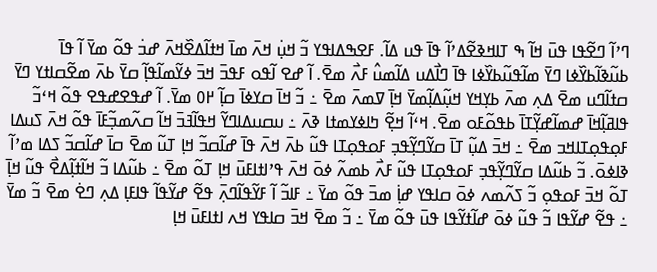ߣߴߊ߬ ߣߐ߬ߟߊ ߟߎ߫ ߞߊ߬ ߒ ߠߊߞߢߐ߬ߡߴߊ߬ ߟߊ߫ ߟߎ ߡߊ߬. ߓߐߒߡߊߟߌ ߏ߬ ߞߎ߲߭ ߞߍ߫ ߘߊ߫ ߞߙߊ߬ߡߐ߰ߞߍ߫ ߝߏ߭ ߟߋ߬ ߘߌ߫ ߊ߬ ߟߊ߫ ߕߎ߬ߢߊ߬ߕߌ߰ߦߊ ߣߌ߫ ߘߊ߬ߟߎ߬ߕߌ߰ߦߊ ߟߊ߫ ߣߊ߯ߡߎ ߡߊ߬ߘߎ߮ ߓߍ߯ ߘߐ߫. ߊ߬ ߝߐ ߊ߬ߟߋ ߓߟߏ߫ ߞߏ߫ ߦߌ߬ߘߊ߬ߟߊ߲߬ ߛߌ߫ ߕߍ߫ ߘߐ߬ߛߊߙߌ ߣߌ߫ ߛߙߊ߬ߣߎ ߘߐ߫ ߡߍ߲ ߘߍ߫ ߕߌ߲ߞߌ ߞߎ߲߬ߡߊ߲߬ߘߌ߫ ߞߊ߲߫ ߜߘߍ߫ ߘߐ߫ ߸ ߏ߬ ߞߊ߫ ߛߌߦߊ߫ ߛߊ߲߬ ߂߀ ߘߌ߫. ߊ߬ ߝߟߐߝߟߐ ߟߋ߬ ߞߵߏ߬ ߟߊߥߊ߲߬ߞߊ߫ ߝߘߊ߬ߝߌ߲߬ߠߊ߫ ߕߟߋ߬ߓߋ ߘߐ߫. ߞߵߊ߬ ߞߐ߲߬ ߤߊߦߌߘߙߊ ߢߍ߫ ߸ ߎߛߎߡߊߣߌ߬ ߞߟߊ߬ߔߏ߫ ߞߊ߬ ߛߍ߬ߘߏ߲߬ߓߊ߫ ߟߋ߬ ߞߍ߫ ߖߎߡߊ ߓߋ߲ߟߋ߲ߠߊߞߏ ߘߐ߫ ߸ ߞߏ߫ ߡߎ߲߬ ߠߊ߫ ߛߌ߬ߣߌ߲߬ߟߏ߲ ߓߋߟߋ߲ߠߊ ߟߎ߬ ߕߍ߫ ߞߍ߫ ߟߊ߫ ߝߊ߬ߛߏ߬ ߞߊ߲ ߠߎ߬ ߘߐ߫ ߛߊ߫ ߝߊ߬ߛߏ߬ ߖߡߊ ߘߴߊ߬ ߢߊߦߋ߫. ߏ߬ ߕߎ߬ߡߊ ߛߌ߬ߣߌ߲߬ߟߏ߲ ߓߋߟߋ߲ߠߊ ߟߎ߬ ߓߍ߯ ߕߘߍ߬ ߦߋ߫ ߞߍ߫ ߟߴߊߙߊߓߎ߫ ߞߊ߲ ߠߋ߬ ߘߐ߫ ߸ ߕߎ߬ߡߊ ߏ߬ ߞߊ߬ߙߊ߲߬ߡߐ߯ ߟߎ߬ ߞߊ߲߫ ߠߋ߬ ߞߏ߫ ߓߋߟߋ߲ ߏ߬ ߖߍ߬ߘߍ ߦߋ߫ ߛߊߟߌ ߝߊ߲߭ ߘߏ߫ ߟߋ߬ ߘߌ߫ ߸ ߓߊߏ߬ ߊ߬ ߓߌ߬ߟߊ߬ߣߍ߲߫ ߟߐ߬ ߝߌ߬ߟߊ߬ ߟߊߓߊ߲ ߡߍ߲ ߣߐ߭ ߘߐ߫ ߏ߬ ߘߌ߫ ߸ ߟߐ߬ ߝߌ߬ߟߊ ߏ߬ ߟߎ߬ ߦߋ߫ ߝߊ߬ߙߌ߬ߟߊ ߟߎ߫ ߟߋ߬ ߘߌ߫ ߸ ߏ߬ ߘߐ߫ ߞߏ߫ ߛߊߟߌ ߞߍ ߊߙߊߓߎ߫ ߞߊ߲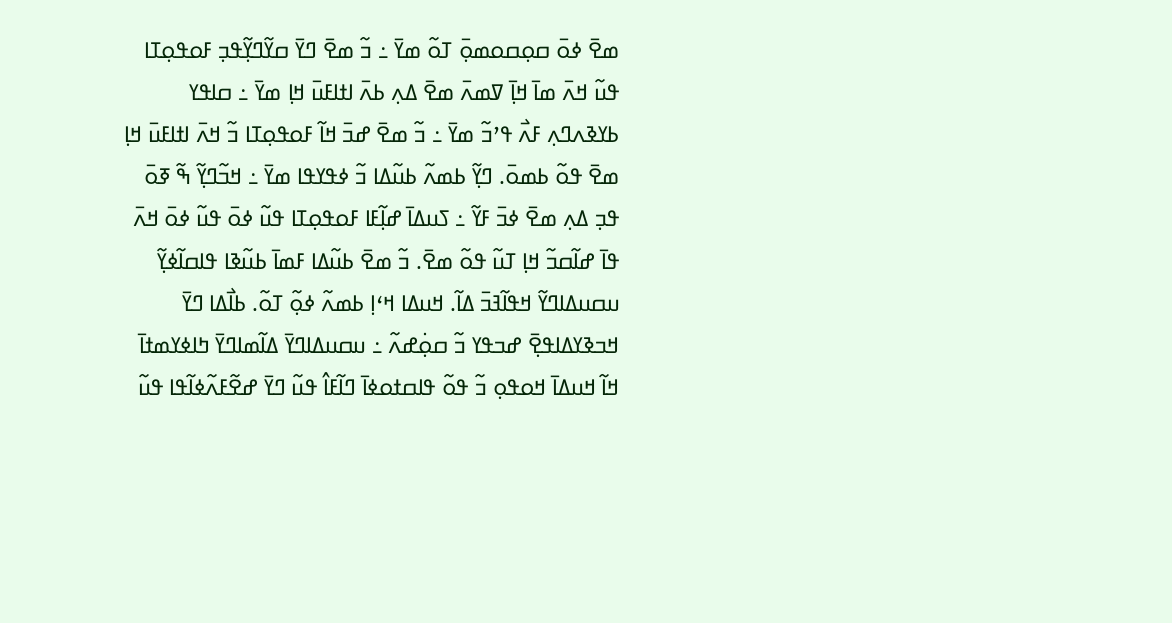ߘߐ߫ ߦߋ߫ ߛߋ߲ߛߋߘߋ߲߫ ߠߋ߬ ߘߌ߫ ߸ ߏ߬ ߘߐ߫ ߣߌ߫ ߛߌ߬ߣߌ߲߬ߟߏ߲ ߓߋߟߋ߲ߠߊ ߟߎ߬ ߞߍ߫ ߘߊ߫ ߞߊ߲߫ ߜߘߍ߫ ߘߐ߫ ߡߍ߲ ߕߍ߫ ߊߙߊߓߎ߫ ߞߊ߲ ߘߌ߫ ߸ ߛߊߟߌ ߕߌߢߍߣߍ߲ ߓߍ߯ ߟߴߏ߬ ߘߌ߫ ߸ ߏ߬ ߘߐ߫ ߝߏ߫ ߞߊ߬ ߓߋߟߋ߲ߠߊ ߏ߬ ߞߍ߫ ߊߙߊߓߎ߫ ߞߊ߲ ߘߐ߫ ߟߋ߬ ߕߘߋ߫. ߣߌ߲߬ ߕߘߍ߬ ߕߎ߬ߡߊ ߏ߬ ߦߟߌߟߊ ߘߌ߫ ߸ ߞߏ߬ߣߌ߲߬ ߒ߬ ߧߋ߫ ߟߏ߲ ߡߍ߲ ߘߐ߫ ߦߏ߫ ߓߌ߬ ߸ ߖߎߡߊ߫ ߝߊ߲߬ߓߊ ߓߋߟߋ߲ߠߊ ߟߎ߬ ߦߋ߫ ߟߎ߬ ߦߋ߫ ߞߍ߫ ߟߊ߫ ߝߊ߬ߛߏ߬ ߞߊ߲ ߠߎ߬ ߟߋ߬ ߘߐ߫. ߏ߬ ߘߐ߫ ߕߎ߬ߡߊ ߓߘߊ߫ ߕߎ߬ߢߊ ߟߊߛߊ߬ߦߌ߲߬ ߎߛߎߡߊߣߌ߬ ߞߟߊ߬ߔߏ߫ ߡߊ߬. ߞߎߡߊ ߞߵߊ߲ ߕߘߍ߬ ߦߋ߲߬ ߠߋ߬. ߕߊ߯ߡߊ ߣߌ߫ ߞߏߢߌߡߊߟߐ߲߫ ߝߏߟߌ ߏ߬ ߛߋ߲߭ߝߍ߬ ߸ ߎߛߎߡߊߣߌ߫ ߡߊ߬ߘߊߣߌ߫ ߤߊߦߌߘߙߊ߫ ߞߊ߬ ߞߎߡߊ߫ ߞߋߟߋ߲ ߏ߬ ߟߋ߬ ߟߊߛߙߋߦߊ߫ ߣߊ߬ߓߊ߮ ߟߎ߬ ߣߌ߫ ߝߐ߬ߓߍ߬ߦߊ߬ߟߊ ߟߎ߬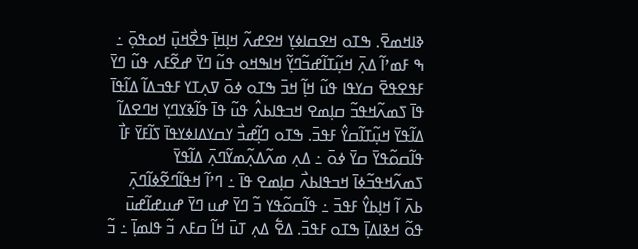ߢߊߞߘߐ߫. ߒߠߋ ߞߐߛߊߦߌ߲ ߞߐߝߍ߬ ߞߊ߲ߞߊ߲߫ ߟߐ߯ߞߎ߲߫ ߞߋߟߋ߲߫ ߸ ߒ ߓߘߴߊ߬ ߡߍ߲߫ ߞߎ߲߬ߠߊ߬ߝߏ߬ߣߌ߲߬ ߞߊߒߞߋ ߟߎ߬ ߣߌ߫ ߝߐ߬ߓߍ ߟߎ߬ ߣߌ߫ ߓߟߐߟߐ߫ ߛߌߟߊ ߟߎ߬ ߞߊ߲߬ ߞߏ߫ ߒߠߋ ߦߋ߫ ߜߍ߲ߠߌ ߓߟߏߡߊ߬ ߡߊ߬ߟߊ߫ ߟߊ߫ ߖߘߍ߬ߞߟߏ߬ ߛߊ߲ߘߐ ߞߏߟߊߕߍ߮ ߟߎ߬ ߟߊ߫ ߟߊ߬ߢߌߣߌ߲ ߞߣߐߡߊ߬ ߡߊ߬ߟߌ߫ ߞߎ߲߬ߠߊ߬ߛߌ߮ ߓߟߏ߫. ߒߠߋ ߣߊ߲߬ߝߏ߯ ߌߛߌߡߊߦߌߟߊ߫ ߖߊ߬ߓߌ߫ ߓߊ߯ ߟߊ߬ߛߋ߬ߟߌ߫ ߛߌ߫ ߦߋ߫ ߸ ߡߍ߲ ߘߍ߬ߡߍ߲߬ߘߌ߬ߣߍ߲߫ ߡߊ߬ߟߌ߫ ߖߘߍ߬ߞߟߏ߬ߦߊ߫ ߞߏߟߊߕߍ߯ ߛߊ߲ߘߐ ߟߊ߫ ߸ ߣߴߊ߬ ߞߟߊ߬ߣߐ߬ߦߊ߬ߣߍ߲߫ ߕߍ߫ ߊ߬ ߞߊ߲ߕߌ߮ ߓߟߏ߫ ߸ ߟߊ߬ߛߋ߬ߟߌ ߏ߬ ߣߌ߫ ߝߎ ߣߌ߫ ߝߎߝߊ߬ߝߎ߫ ߟߋ߬ ߞߢߊߡߊ߲߫ ߒߠߋ ߓߟߏ߫. ߡߐ߱ ߡߍ߲ ߠߎ߫ ߞߊ߬ ߛߓߍ ߏ߬ ߟߊߘߊ߲߫ ߸ ߏ߬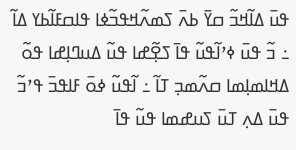ߟߎ߫ ߡߊ߬ߞߏ߬ ߛߌ߫ ߕߍ߫ ߖߘߍ߬ߞߟߏ߬ߦߊ ߟߊߛߓߊ߬ߕߌ ߡߊ߬ ߸ ߏ߬ ߟߎ߫ ߦߴߊ߬ߟߎ߬ ߟߊ߫ ߖߐ߲߬ߝߊ ߟߎ߬ ߡߎߣߊ߲ߝߊ ߟߋ߬ ߡߞߊߘߊ߲ߘߊ ߛߍ߬ߘߏ߲ ߠߊ߬ ߸ ߊ߬ߟߎ߬ ߦߋ߫ ߓߊߟߏ߫ ߟߴߏ߬ ߟߎ߫ ߡߍ߲ ߠߎ߫ ߖߎߝߘߊ ߟߎ߬ ߟߊ߫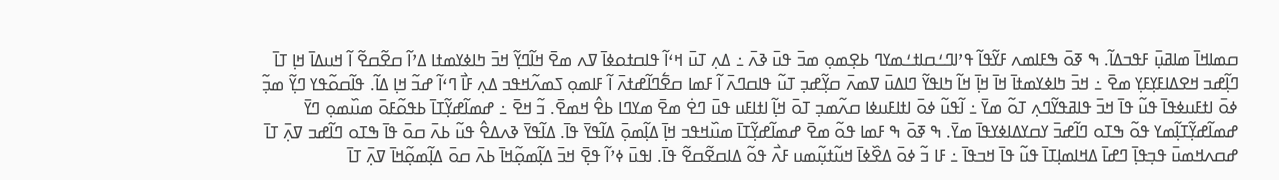ߛߘߊߞߊ߫ ߘߊߥߎ߲߫ ߓߟߏߡߊ߬. ߒ ߧߋ߫ ߒߓߊߘߍ ߓߌ߬ߟߊ߬ ߟߴߊߣߑߛߊߙߑߘߌߣ ߕߐ߲ߘߋ߲ ߘߏ߫ ߟߎ߫ ߢߍ߫ ߸ ߡߍ߲ ߠߎ߫ ߞߵߊ߬ ߟߊߛߙߋߦߊ߫ ߜߍ ߘߐ߫ ߞߊ߬ߣߌ߲߬ ߞߏ߫ ߤߊߦߌߘߙߊ ߡߴߊ߬ ߛߐ߬ߛߐ߬ ߊ߬ ߞߎߡߊ߫ ߞߊ߲ ߠߊ߫ ߣߊ߲߬ߝߏ ߞߐߡߊߓߌ߲ߓߌ߲ ߘߐ߫ ߸ ߞߏ߫ ߤߊߦߌߘߙߊ߫ ߞߊ߫ ߞߊ߲߫ ߞߊ߬ ߤߊߟߌ߬ ߣߊߡߎ߫ ߜߘߍ߫ ߛߌ߲߬ߝߏ߲ ߠߎ߬ ߟߊߛߣߍ߫ ߊ߬ ߓߘߊ ߛߐ߱ߣߊ߬ߝߙߍ߫ ߊ߬ ߓߊߘߋ߲ ߖߘߍ߬ߞߟߏ ߡߍ߲ ߓߊ߯ ߣߵߊ߬ ߝߏ߬ ߞߊ߲ ߡߊ߬. ߟߊ߬ߛߋ߬ߟߌ ߣߌ߲߬ ߘߏ߲߬ ߦߋ߫ ߊߙߓߎߦߟߊ߫ ߟߎ߬ ߟߊ߫ ߞߏ߫ ߟߊߥߟߌ߬ߣߍ߲ ߠߋ߬ ߘߌ߫ ߸ ߊ߬ߟߎ߬ ߦߋ߫ ߊߙߊߓߎߦߊ ߛߍ߬ߘߏ߲ ߠߋ߫ ߞߊ߲߬ ߊߙߊߓߎ ߟߎ߫ ߣߐ߭ ߘߐ߫ ߘߌߣߊ ߕߐ߮ ߞߘߐ߫. ߏ߬ ߞߐ߫ ߸ ߝߘߊ߬ߝߌ߲߬ߠߊ߫ ߕߟߋ߬ߓߋ߫ ߘߎ߰ߘߋ߲ ߣߌ߫ ߝߘߊ߬ߝߌ߲߬ߠߊ߲߬ߘߌ ߟߋ߬ ߒߠߋ ߣߊ߬ߝߏ߫ ߌߛߌߡߊߦߌߟߊ߫ ߘߌ߫. ߒ ߧߋ߫ ߒ ߓߘߊ ߟߋ߬ ߘߐ߫ ߝߘߊ߬ߝߌ߲߬ߠߊ߫ ߘߎ߰ߞߟߏ ߞߊ߲߫ ߡߊ߲߬ߘߋ߲߫ ߡߊ߬ߟߌ߫ ߟߊ߫. ߡߊ߬ߟߌ߫ ߢߍߡߐ߮ ߟߎ߬ ߕߍ߫ ߛߋ߫ ߟߊ߫ ߒߠߋ ߣߊ߬ߝߏ ߜߍ߲߫ ߠߊ߫ ߝߛߍߞߘߎ߫ ߟߏ߲ߟߊ߲߫ ߣߝߊ߫ ߡߞߊߘߊ߲ߠߊ߫ ߟߎ߬ ߟߊ߫ ߞߏߟߊ߫ ߸ ߓߊ ߏ߬ ߦߋ߫ ߡߐ߰ߦߊ߫ ߞߎ߬ߙߎ߲߬ߘߎ ߓߍ߯ ߟߋ߬ ߡߊߛߐ߬ߛߐ߬ ߟߊ߫. ߊߟߎ߫ ߦߴߊ߬ ߟߐ߲߫ ߞߏ߫ ߡߊ߲߬ߘߋ߲߬ߞߊ߫ ߕߍ߫ ߛߋ߫ ߡߊ߲߬ߘߋ߲߬ߞߊ߫ ߜߍ߲߫ ߠߊ߫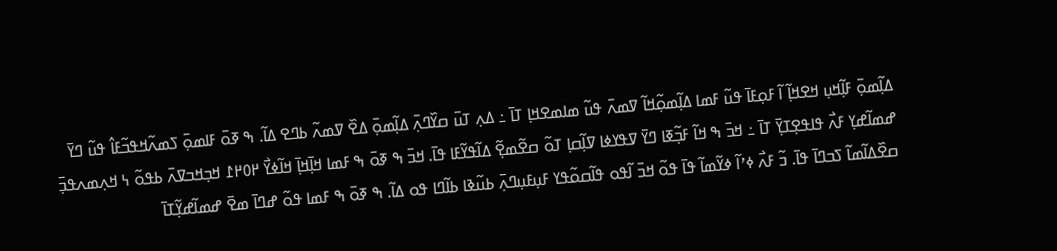ߡߊ߲߬ߘߋ߲߫ ߓߊ߲߬ߞߎ߲ ߞߐߞߊ߲߬ ߊ߬ ߓߋ߲ߓߊ߫ ߟߎ߬ ߓߘߊ ߡߊ߲߬ߘߋ߲߬ߞߊ߬ ߜߘߍ߫ ߟߎ߬ ߘߊߘߐߞߊ߲ ߠߊ߫ ߸ ߡߍ߲ ߠߎ߫ ߛߌ߰ߣߍ߲߫ ߡߊ߲߬ߘߋ߲߫ ߡߐ߰ ߜߘߍ߬ ߕߣߐ ߡߊ߬. ߒ ߧߋ߫ ߓߊߘߋ߲߫ ߖߘߍ߬ߞߟߏ߬ߓߊ߮ ߟߎ߬ ߣߌ߫ ߝߘߊ߬ߝߌ߲ ߓߍ߯ ߟߊߟߐ߲ߠߌ߲߫ ߠߊ߫ ߸ ߞߏ߫ ߒ ߞߊ߬ ߓߏ߲߬ߧߊ ߣߌ߫ ߜߟߌߦߊ ߜߊ߲߬ߛߊ߲ ߠߋ߬ ߛߐ߬ߘߐ߲߬ ߡߊ߬ߟߌ߬ߓߊ ߟߊ߫. ߞߏ߫ ߒ ߧߋ߫ ߒ ߓߘߊ ߞߊ߲߫ߞߊ߲߫ ߞߊ߬ߦߌ߯ ߂߀߂߁ ߞߏ߲ߞߏߜߍ߫ ߕߟߋ߬ ߆ ߞߍ߲ߘߍߟߏ߲߫ ߛߐ߰ߡߊ߬ߘߊ߬ ߖߏߣߊ߫ ߟߊ߫. ߏ߬ ߓߍ߯ ߦߴߊ߬ ߦߌ߬ߘߊ߬ ߟߊ߫ ߟߋ߬ ߞߏ߫ ߊ߬ߟߋ ߟߊ߬ߛߋ߬ߟߌ ߓߎ߲ߓߎ߲ߣߍ߲߫ ߕߎ߬ߢߊ ߕߊ߬ߣߊ ߟߋ ߡߊ߬. ߒ ߧߋ߫ ߒ ߓߘߊ ߟߋ߬ ߝߣߊ߫ ߘߐ߫ ߝߘߊ߬ߝߌ߲߬ߠߊ߫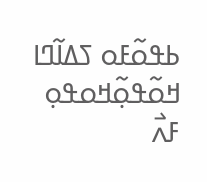ߕߟߋ߬ߓߋ ߖߡߊ߬ߣߊ ߞߋ߬ߟߋ߲߬ߞߋߟߋ߲ ߓߍ߯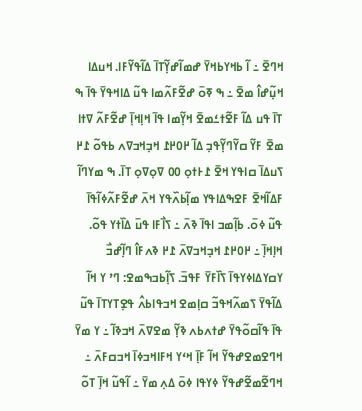ߞߣߐ߫ ߸ ߊ߬ ߕߞߌߕߞߌ߫ ߝߘߊ߬ߝߌ߲߬ߠߊ߫ ߡߊ߬ߟߌ߬ߓߊ. ߞߎߡߊ ߞߎ߲߬ߝߊ߮ ߘߐ߫ ߸ ߒ ߧߋ߫ ߝߐ߬ߓߍ߬ߘߊ ߟߎ߬ ߡߊߞߟߌ߫ ߟߊ߫ ߒ ߠߊ߫ ߟߎ ߡߊ߬ ߓߐ߬ߙߑߘߐ߫ ߞߌ߲߬ߘߊ ߟߊ߫ ߞߊ߲ߞߊ߲߫ ߝߐ߬ߓߍ߬ ߜߙߊ ߘߐ߫ ߓߌ߬ ߛߌ߬ߣߌ߲߬ߟߏ߲ ߡߊ߬ ߂߀߂߁ ߞߏ߲ߞߏߜߍ ߕߟߋ߬ ߁߂ ߖߎߡߊ߫ ߛߊߟߌ ߞߐ߫ ߁߅ߙߋ߲ ߀߀ ߜߋ߲ߜߋ߲ ߠߊ߫. ߒ ߘߌߣߊ߬ ߓߡߊ߬ߞߐ߫ ߓߐߒߡߊߟߌ ߘߊ߲߬ߕߍ߰ߟߌ ߞߍ߫ ߝߐ߬ߓߍ߬ߦߊ߬ߟߊ߫ ߟߎ߬ ߦߋ߫. ߕߊ߲߬ߘߏ ߊߟߊ߫ ߢߍ߫ ߸ ߖߊ߯ߓߊ ߟߎ߫ ߡߊ߰ߙߌ ߟߋ߬. ߞߊ߲ߞߊ߲߫ ߸ ߂߀߂߁ ߞߏ߲ߞߏߜߍ߫ ߁߂ ߢߍߓߊ߮ ߣߊ߲߬ߝߏ߯ ߌߛߌߡߊߦߌߟߊ߫ ߖߊ߰ߓߌ߫ ߓߟߏ߫. ߖߊ߲߬ߕߏߒߘߐ: ߣߴ ߌ ߞߊ߬ ߡߊ߬ߟߌ߫ ߖߘߍ߬ߞߟߏ߬ ߛߊ߲ߘߐ ߞߏߟߊߕߍ߮ ߟߐ߲ߠߌߠߊ߫ ߟߎ߬ ߟߊ߫ ߟߊ߬ߛߋ߬ߟߌ߫ ߝߙߍߕߍ ߢߌ߲߬ ߘߐߜߍ߫ ߞߏߢߊ߬ ߸ ߌ ߘߌ߫ ߞߣߐߘߐߝߟߌ߬ ߞߊ߬ ߓߊ߲߫ ߞߵߌ ߞߓߊߞߏߦߊ߫ ߞߏߛߓߍ߫ ߸ ߞߣߐ߬ߘߐ߬ߝߟߌ߬ ߦߌߟߊ ߦߋ߫ ߡߍ߲ ߘߌ߫ ߸ ߊ߬ߟߎ߬ ߞߊ߲߫ ߠߋ߬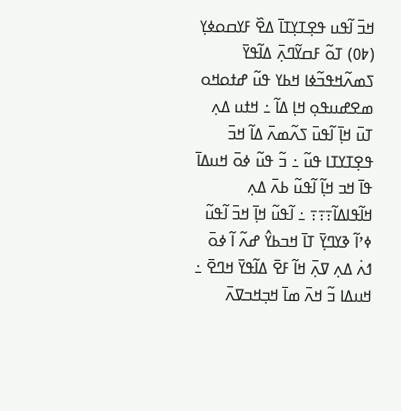ߞߏ߫ ߊ߬ߟߎ ߟߐ߲ߠߌ߲ߠߊ߫ ߡߐ߰ ߓߌߛߋߦߌ߲ (߈߀) ߠߋ߬ ߓߛߌ߬ߣߍ߲߫ ߡߊ߬ߟߌ߫ ߖߘߍ߬ߞߟߏ߬ߦߊ ߞߕߌ ߟߎ߬ ߝߙߋߞߋ ߘߐߝߎߟߋ߲ ߞߊ߲ ߡߊ߬ ߸ ߞߙߎ ߡߍ߲ ߠߎ߫ ߞߊ߲߫ ߊ߬ߟߎ߫ ߖߍ߬ߘߍ߫ ߡߊ߬ ߞߏ߫ ߟߐ߲ߠߌߠߊ ߟߎ߬ ߸ ߏ߬ ߟߎ߬ ߦߋ߫ ߞߎߡߊ߫ ߟߊ߫ ߞߏ ߞߊ߲߬ ߊ߬ߟߎ߬ ߕߍ߫ ߡߍ߲ ߞߊ߬ߟߊߡߊ߬߹߹߹ ߸ ߊ߬ߟߎ߬ ߞߊ߲߫ ߞߏ߫ ߊ߬ߟߎ߬ ߦߴߊ߬ ߢߌߣߌ߲߫ ߠߊ߫ ߞߏߕߌ߮ ߝߍ߬ ߊ߬ ߦߋ߫ ߗߍ߭ ߡߍ߲ ߜߍ߲߫ ߞߊ߬ ߓߐ߫ ߡߊ߬ߟߌ߫ ߞߣߐ߫ ߸ ߞߎߡߊ ߏ߬ ߞߍ߫ ߘߊ߫ ߞߏ߲ߞߏߜߍ߫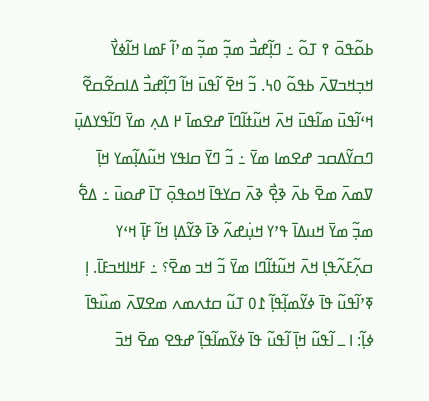ߕߋ߬ߟߋ߫ ߉ ߠߋ߬ ߸ ߣߊ߲߬ߝߏ߯ ߘߏ߲߬ ߘߏ߲߬ ߘߴߊ߬ ߓߘߊ ߞߊ߬ߦߌ߯ ߞߏ߲ߞߏߜߍ߫ ߕߟߋ߬ ߀߆. ߏ߬ ߞߐ߫ ߊ߬ߟߎ߫ ߞߊ߬ ߣߊ߲߬ߝߏ߯ ߡߊߛߐ߬ߛߐ߬ ߞߵߊ߬ߟߎ߫ ߘߊ߬ߟߎ߫ ߞߍ߫ ߞߎ߬ߙߊ߬ߣߊ߫ ߝߐߘߊ߫ ߂ ߡߍ߲ ߘߌ߫ ߣߊ߬ߟߌߡߎ߲߫ ߣߛߌ߬ߡߛߏ ߝߐߘߊ ߘߌ߫ ߸ ߏ߬ ߣߌ߫ ߛߊߟߌ ߞߎ߬ߡߊ߲߬ߘߌ ߞߊ߲߫ ߜߘߍ߫ ߘߐ߫ ߕߍ߫ ߢߐ߲߯ ߢߍ߫ ߛߌߟߊ߫ ߞߋߟߋ߲߫ ߠߊ߫ ߝߋߎ߫ ߸ ߡߐ߱ ߘߏ߲߬ ߘߌ߫ ߞߎߡߊ߫ ߟߴߌ ߞߎ߲߭ߝߍ߬ ߢߊ߫ ߢߌ߬ߡߊ߲ ߞߊ߬ ߓߊ߲߫ ߞߵߌ ߛߍ߲߬ߓߍ߬ߟߊ߲ ߞߍ߫ ߞߎ߬ߙߊ߬ߣߊ ߘߌ߫ ߏ߬ ߞߏ ߘߐ߫؟ ߸ ߓߞߊߞߏߓߊ߫. ߊ߲ ߧߴߊ߬ߟߎ߬ ߟߊ߫ ߦߌ߬ߘߊ߲߬ߟߊ߲߬ ߁߀ ߠߎ߬ ߛߙߍߘߍ ߘߐߜߍ߫ ߘߎ߰ߟߊ߫ ߦߊ߲߬: ߊ ߺ ߊ߬ߟߎ߬ ߞߊ߲߫ ߊ߬ߟߎ߬ ߟߊ߫ ߦߌ߬ߘߊ߬ߟߊ߲߬ ߝߟߐ ߘߐ߫ ߞߏ߫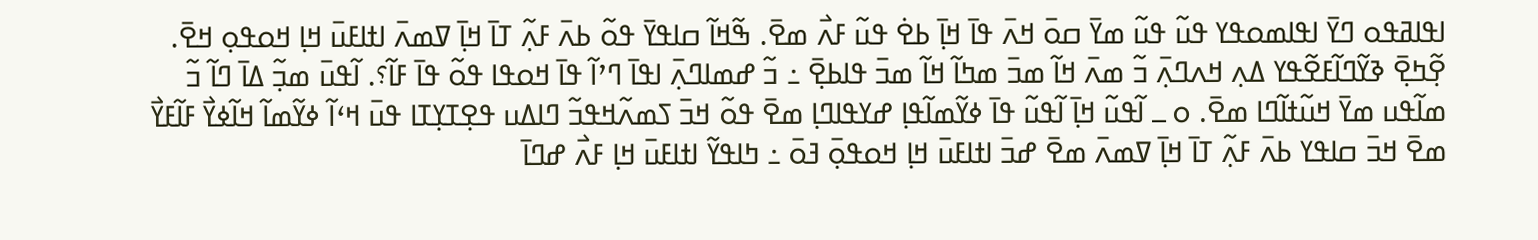ߊߟߊߥߟߋ ߣߌ߫ ߊߟߊߘߋߟߌ ߟߎ߬ ߟߎ߬ ߘߌ߫ ߛߋ߫ ߞߍ߫ ߟߊ߫ ߞߊ߲߫ ߕߐ߭ ߟߎ߬ ߓߍ߯ ߘߐ߫. ߒ߬ߞߊ߬ ߛߊߟߌ߫ ߟߋ߬ ߕߍ߫ ߓߍ߲߬ ߠߊ߫ ߞߊ߲߫ ߜߘߍ߫ ߊߙߊߓߎ߫ ߞߊ߲ ߞߋߟߋ߲ ߞߐ߫. ߐ߲߬ߤߐ߲߫ ߢߌ߬ߣߊ߬ߓߐ߬ߟߌ ߡߍ߲ ߞߍߣߍ߲߫ ߏ߬ ߘߍ߫ ߞߊ߬ ߘߏ߫ ߘߤߊ߬ ߞߊ߬ ߘߏ߫ ߟߊߕߐ߲߫ ߸ ߏ߬ ߝߘߊߣߍ߲߫ ߊߟߊ߫ ߣߴߊ߬ ߟߊ߫ ߞߋߟߊ ߟߋ߬ ߟߊ߫ ߓߊ߬؟. ߊ߬ߟߎ߫ ߘߏ߲߬ ߡߊ߫ ߣߊ߬ ߏ߬ ߘߊ߬ߟߎ ߘߌ߫ ߞߎ߬ߙߊ߬ߣߊ ߘߐ߫. ߋ ߺ ߊ߬ߟߎ߬ ߞߊ߲߫ ߊ߬ߟߎ߬ ߟߊ߫ ߦߌ߬ߘߊ߬ߟߊ߲ ߝߌߟߊߣߊ߲ ߘߐ߫ ߟߋ߬ ߞߏ߫ ߖߘߍ߬ߞߟߏ߬ ߣߊߡߎ ߟߐ߲ߠߌ߲ߠߊ ߟߎ߫ ߞߵߊ߬ ߦߌ߬ߘߊ߬ ߞߊ߬ߦߌ߯ ߓߊ߬ߓߌ߯ ߘߐ߫ ߞߏ߫ ߛߊߟߌ ߕߍ߫ ߓߍ߲߬ ߠߊ߫ ߞߊ߲߫ ߜߘߍ߫ ߘߐ߫ ߝߏ߫ ߊߙߊߓߎ߫ ߞߊ߲ ߞߋߟߋ߲߫ ߔߋ߫ ߸ ߤߊߟߌ߬ ߊߙߊߓߎ߫ ߞߊ߲ ߓߍ߯ ߝߣߊ߫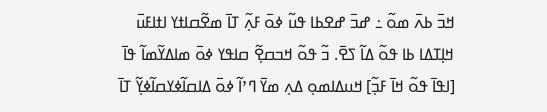ߞߏ߫ ߕߍ߫ ߘߋ߬ ߸ ߝߏ߫ ߝߐߕߊ ߟߎ߬ ߦߋ߫ ߓߍ߲߬ ߠߊ߫ ߘߐ߬ߛߊߙߌ ߊߙߊߓߎ߫ ߞߊ߲ߠߡߊ ߕߊ ߟߋ߬ ߡߊ߬ ߖߐ߫. ߏ߬ ߟߋ߬ ߞߏߛߐ߲߬ ߛߊߟߌ ߦߋ߫ ߘߊߡߌ߬ߘߊ߬ ߟߊ߫ [ߊߟߊ߫ ߟߋ߬ ߞߊ߫ ߓߏ߲߬] ߞߎߡߊߘߋ߲ ߡߍ߲ ߘߌ߫ ߣߴߊ߬ ߦߋ߫ ߡߊߛߊ߬ߦߌߛߊ߬ߦߌ߲߬ ߠߊ߫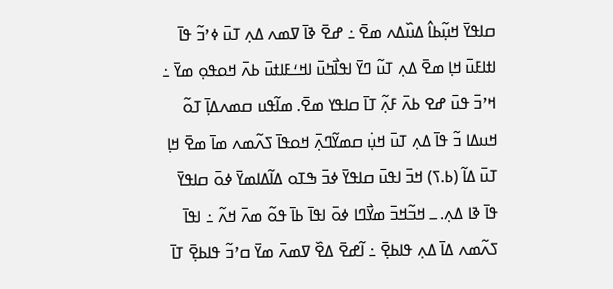ߛߊߟߌ߫ ߞߎ߲߬ߕߊ߮ ߡߎ߰ߡߍ ߘߐ߫ ߸ ߝߐ߫ ߢߊ߫ ߜߘߍ ߡߍ߲ ߠߎ߫ ߦߴߏ߬ ߟߊ߫ ߊߙߊߓߎ߫ ߞߊ߲ ߘߐ߫ ߡߍ߲ ߠߎ߬ ߣߌ߫ ߊߟߊ߯ߤߎ߫ ߊߞߑߓߊߙߎ߫ ߕߍ߫ ߞߋߟߋ߲ ߘߌ߫ ߸ ߞߴߏ߫ ߟߎ߫ ߝߐ ߕߍ߫ ߓߍ߲߬ ߠߊ߫ ߛߊߟߌ ߘߐ߫. ߘߊ߬ߟߎ ߛߘߍߡߊ߲߫ ߠߋ߬ ߞߎߡߊ ߏ߬ ߟߊ߫ ߡߍ߲ ߠߎ߫ ߞߎ߲߭ ߛߘߌ߬ߣߍ߲߫ ߞߋߟߊ߫ ߖߍ߬ߘߍ ߘߊ߫ ߘߐ߫ ߞߊ߲ ߠߎ߫ ߡߊ߬ (ߕ.ߖ) ߞߏ߫ ߊߟߎ߫ ߛߊߟߌ߫ ߦߏ߫ ߒߠߋ ߡߊ߬ߡߊߘߌ߫ ߦߋ߫ ߛߊߟߌ߫ ߟߊ߫ ߢߊ ߡߍ߲. ߺ ߞߏ߬ߞߏ߫ ߘߌ߯ߣߊ ߦߋ߫ ߊߟߊ߫ ߕߊ߫ ߟߋ߬ ߘߍ߫ ߞߍ߬ ߸ ߊߟߊ߫ ߖߍ߬ߘߍ ߡߊ߫ ߡߍ߲ ߟߊߕߐ߲߫ ߸ ߊ߬ߝߐ߫ ߡߐ߰ ߜߘߍ߫ ߘߌ߫ ߛߴߏ߬ ߟߊߕߐ߲߫ ߠߊ߫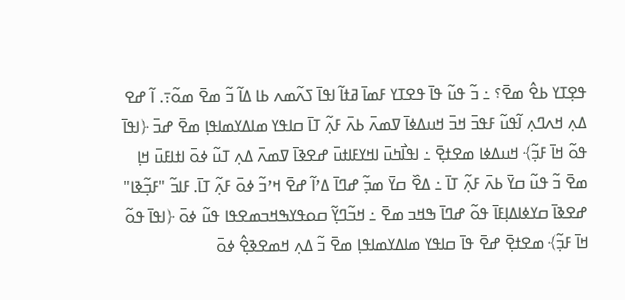ߟߐ߲ߠߌ ߕߐ߮ ߘߐ߫؟ ߸ ߏ߬ ߟߎ߬ ߟߊ߫ ߟߐߠߌ ߓߘߊ߫ ߥߙߊ߬ ߊߟߊ߫ ߖߍ߬ߘߍ ߕߊ ߡߊ߬ ߏ߬ ߘߐ߫ ߘߋ߬߹. ߊ߬ ߝߐ ߡߍ߲ ߞߍߣߍ߲ ߊ߬ߟߎ߬ ߓߟߏ߫ ߞߏ߫ ߞߎߡߦߊ߫ ߜߘߍ߫ ߕߍ߫ ߓߍ߲߬ ߠߊ߫ ߛߊߟߌ ߘߊߡߌߘߊߟߊ߲ ߘߐ߫ ߝߏ߫ ﴿ߊߟߊ߫ ߟߋ߬ ߞߊ߫ ߓߏ߲߬﴾ ߞߎߡߦߊ ߘߐߙߐ߲߫ ߸ ߊߟߊ߯ߤߎ߫ ߊߞߌߓߊߙߎ߫ ߝߐߢߊ߫ ߜߘߍ߫ ߡߍ߲ ߠߎ߬ ߦߋ߫ ߊߙߊߓߎ߫ ߞߊ߲ ߘߐ߫ ߏ߬ ߟߎ߬ ߛߌ߫ ߕߍ߫ ߓߍ߲߬ ߠߊ߫ ߸ ߡߐ߰ ߛߌ߫ ߘߏ߲߬ ߝߣߊ߫ ߡߴߊ߬ ߝߐ߫ ߞߴߏ߬ ߦߋ߫ ߓߍ߲߬ ߠߊ߫. ߓߊߏ߬ "ߓߏ߲߬ߢߊ" ߝߐߢߊ߫ ߛߌߦߊߡߊ߲ߓߊ߫ ߟߋ߬ ߝߣߊ߫ ߒߞߏ ߘߐ߫ ߸ ߞߏ߬ߣߌ߲߬ ߛߋߟߌߒߞߏߘߐߟߊ ߟߎ߬ ߦߋ߫ ﴿ߊߟߊ߫ ߟߋ߬ ߞߊ߫ ߓߏ߲߬﴾ ߘߐߙߐ߲߫ ߝߐ߫ ߟߊ߫ ߛߊߟߌ ߘߊߡߌߘߊߟߊ߲ ߘߐ߫ ߏ߬ ߡߍ߲ ߞߘߐߢߐ߲߮ ߦߋ߫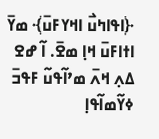﴿ߊߟߊߤߎ߯ ߊߞߌߓߎ߫﴾ ߘߌ߫ ߊߙߊߓߎ߫ ߞߊ߲ ߘߐ߫. ߊ߬ ߝߐ ߡߍ߲ ߞߍ߫ ߘߴߊ߬ߟߎ߬ ߓߟߏ߫ ߦߌ߬ߘߊ߬ߟߊ߲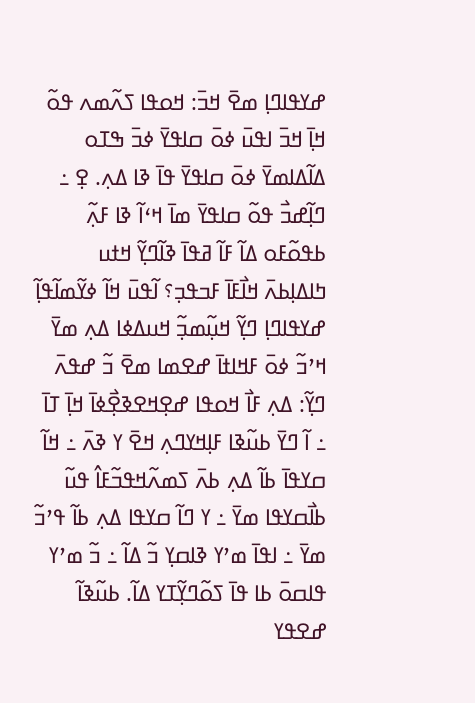ߝߌߟߊߣߊ߲ ߘߐ߫ ߞߏ߫: ߞߋߟߊ ߖߍ߬ߘߍ ߟߋ߬ ߞߊ߲߫ ߞߏ߫ ߊߟߎ߫ ߦߋ߫ ߛߊߟߌ߫ ߦߏ߫ ߒߠߋ ߡߊ߬ߡߊߘߌ߫ ߦߋ߫ ߛߊߟߌ߫ ߟߊ߫ ߢߊ ߡߍ߲. ߐ߲ ߸ ߣߊ߲߬ߝߏ߯ ߟߋ߬ ߛߊߟߌ߫ ߘߊ߫ ߞߵߊ߬ ߢߊ ߓߍ߲߬ ߕߟߋ߬ߓߋ ߡߊ߬ ߓߊ߬ ߥߟߊ߫ ߢߊ߬ߣߌ߲߬ ߞߙߎ ߤߊߡߊ߲ߕߍ߫ ߞߊ߯ߓߊ߫ ߓߏߟߏ߲؟ ߊ߬ߟߎ߫ ߞߊ߬ ߦߌ߬ߘߊ߬ߟߊ߲߬ ߝߌߟߊߣߊ߲ ߣߌ߲߬ ߞߎ߲߬ߘߏ߲߬ ߞߎߡߦߊ ߡߍ߲ ߘߌ߫ ߞߴߏ߬ ߦߋ߫ ߓߞߊߙߊ߫ ߝߐߘߊ ߘߐ߫ ߏ߬ ߝߟߍ߫ ߣߌ߲߬: ߡߍ߲ ߓߊ߯ ߞߋߟߊ ߝߐ߲ߞߐߢߐ߲߯ߦߊ߫ ߞߊ߲߫ ߠߊ߫ ߸ ߊ߬ ߣߌ߫ ߕߎ߬ߢߊ ߓߊ߲ߞߌߣߍ߲ ߞߐ߫ ߌ ߢߍ߫ ߸ ߞߊ߬ ߛߌߟߊ߫ ߕߊ߬ ߡߍ߲ ߕߍ߫ ߖߘߍ߬ߞߟߏ߬ߓߊ߮ ߟߎ߬ ߕߊ߯ߛߌߟߊ ߘߌ߫ ߸ ߌ ߣߊ߬ ߛߌߟߊ ߡߍ߲ ߕߊ߬ ߟߴߏ߬ ߘߌ߫ ߸ ߊߟߊ߫ ߘߴߌ ߢߊߛߌ߲ ߏ߬ ߡߊ߬ ߸ ߏ߬ ߘߴߌ ߟߊߛߋ߫ ߕߊ ߟߊ߫ ߖߋ߬ߣߌ߲߬ߠߌ ߡߊ߬. ߕߎ߬ߢߊ߬ ߝߐߟߌ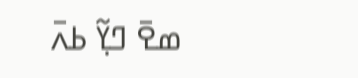ߘߐ߫ ߣߌ߲߬ ߕߍ߫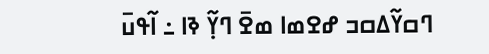ߣߛߌ߬ߡߛߏ ߝߐߘߊ ߘߐ߫ ߣߌ߲߬ ߢߊ ߸ ߊ߬ߟߎ߫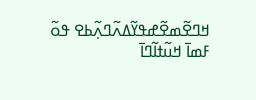ߞߣߐ߬ߘߐ߬ߝߟߌ߬ߡߍ߬ߣߍ߲߬ߕߐ ߟߋ߬ ߓߘߊ߫ ߞߎ߬ߙߊ߬ߣߊ߫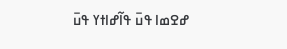ߝߐߘߊ ߟߎ߫ ߟߊ߬ߝߊߙߌ ߟߎ߫